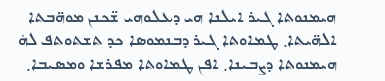ܗܝܡܢܘܬܐ ܓܝܪ ܐܝܠܢܐ ܗܝ ܕܥܠܘܗܝ ܫ̈ܟܢܢ ܡܘܗ̈ܒܬܐ
ܐܠܗ̈ܝܬܐ܂ ܛܡܐܘܬܐ ܓܝܪ ܕܒܢܡܘܣܐ ܟܕ ܬܫܬܘܬܦ ܠܗܿ
ܗܝܡܢܘܬܐ ܕܨܒܝܢܐ܂ ܐܦܢ ܛܡܐܘܬܐ ܡܦܪܫܐ ܘܡܣܝܒܐ܂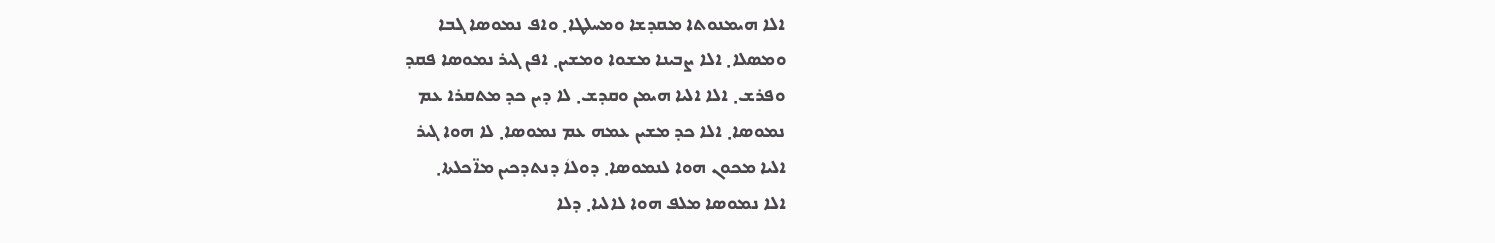ܐܠܐ ܗܝܡܢܘܬܐ ܡܩܕܫܐ ܘܡܚܠܛܐ܂ ܘܐܦ ܢܡܘܣܐ ܓܒܐ
ܘܡܣܠܐ܂ ܐܠܐ ܨܒܝܢܐ ܡܫܘܐ ܘܡܫܝܢ܂ ܐܦܢ ܓܝܪ ܢܡܘܣܐ ܦܩܕ
ܘܦܪܫ܂ ܐܠܐ ܐܠܝܐ ܗܝܡܢ ܘܩܕܫ܂ ܠܐ ܕܝܢ ܟܕ ܡܬܩܪܐ ܥܡ
ܢܡܘܣܐ܂ ܐܠܐ ܟܕ ܡܫܝܢ ܥܡܗ ܥܡ ܢܡܘܣܐ܂ ܠܐ ܗܘܐ ܓܝܪ
ܐܠܝܐ ܡܟܘܢ ܗܘܐ ܠܢܡܘܣܐ܂ ܕܘܠܐܿ ܕܢܬܕܟܝܢ ܡܐ̈ܟܠܬܐ܂
ܐܠܐ ܢܡܘܣܐ ܡܠܦ ܗܘܐ ܠܐܠܝܐ܂ ܕܠܐ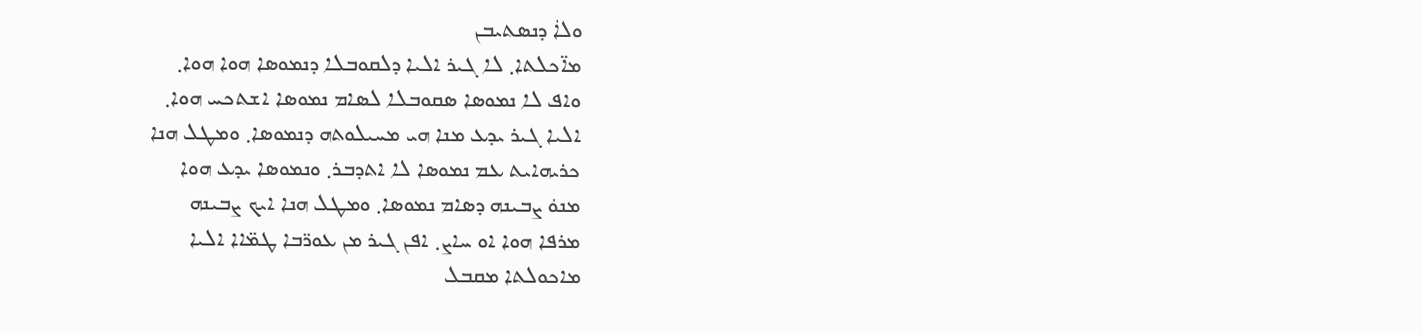ܘܠܐܿ ܕܢܣܬܝܒܢ
ܡܐ̈ܟܠܬܐ܂ ܠܐ ܓܝܪ ܐܠܝܐ ܕܠܩܘܒܠܐ ܕܢܡܘܣܐ ܗܘܐ ܗܘܐ܂
ܘܐܦ ܠܐ ܢܡܘܣܐ ܣܩܘܒܠܐ ܠܣܐܡ ܢܡܘܣܐ ܐܫܬܟܚ ܗܘܐ܂
ܐܠܝܐ ܓܝܪ ܝܕܥ ܡܢܐ ܗܝ ܡܚܝܠܘܬܗ ܕܢܡܘܣܐ܂ ܘܡܛܠ ܗܢܐ
ܟܪܝܗܐܝܬ ܥܡ ܢܡܘܣܐ ܠܐ ܐܬܕܒܪ܂ ܘܢܡܘܣܐ ܝܕܥ ܗܘܐ
ܡܢܘܿ ܨܒܝܢܗ ܕܣܐܡ ܢܡܘܣܐ܂ ܘܡܛܠ ܗܢܐ ܐܝܟ ܨܒܝܢܗ
ܡܪܦܐ ܗܘܐ ܐܘ ܚܐܨ܂ ܐܦܢ ܓܝܪ ܡܢ ܥܘܪ̈ܒܐ ܛܡ̈ܐܐ ܐܠܝܐ
ܡܐܟܘܠܬܐ ܡܩܒܠ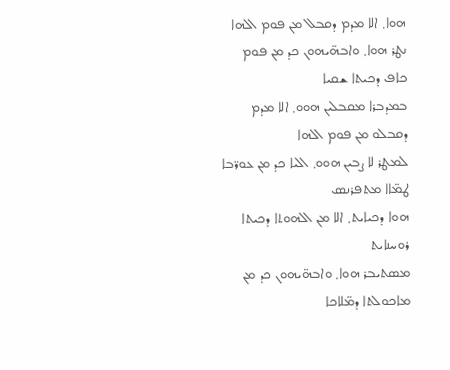ܗܘܐ܂ ܐܠܐ ܡܕܡ ܕܩܒܠ ܡܢ ܦܘܡ ܐܠܗܐ
ܢܛܪ ܗܘܐ܂ ܘܐܒܗ̈ܝܗܘܢ ܟܕ ܡܢ ܦܘܡ ܟܐܦ ܕܟܝܬܐ ܫܩܝܐ
ܒܡܕܒܪܐ ܡܩܒܠܝܢ ܗܘܘ܂ ܐܠܐ ܡܕܡ ܕܩܒܠܘ ܡܢ ܦܘܡ ܐܠܗܐ
ܠܡܛܪ ܠܐ ܨܒܝܢ ܗܘܘ܂ ܐܠܝܐ ܟܕ ܡܢ ܥܘܪ̈ܒܐ ܛܡ̈ܐܐ ܡܬܦܪܢܣ
ܗܘܐ ܕܟܝܐܝܬ܂ ܐܠܐ ܡܢ ܐܠܗܘܬܐ ܕܟܝܬܐ ܪܘܚܢܐܝܬ
ܡܣܬܝܒܪ ܗܘܐ܂ ܘܐܒܗ̈ܝܗܘܢ ܟܕ ܡܢ ܡܐܟܘܠܬܐ ܕܡ̈ܠܐܟܐ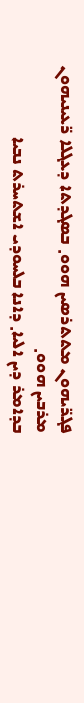ܦܓܪ̈ܝܗܘܢ ܡܬܬܪܣܝܢ ܗܘܘ܂ ܒܣܓܕܬܐ ܕܥܓܠܐ ܪ̈ܥܝܢܝܗܘܢ
ܡܪܒܝܢ ܗܘܘ܂
ܒܕܐܡܪ ܕܝܢ ܐܠܝܐ܂ ܕܐܢܐ ܒܠܚܘܕܝ ܐܫܬܚܪܬ ܢܒܝܐ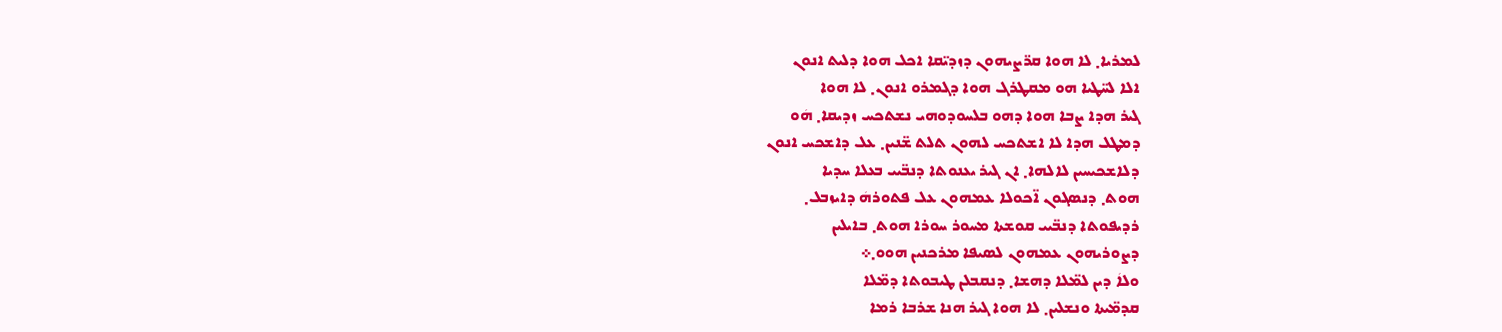ܠܡܪܝܐ܂ ܠܐ ܗܘܐ ܩܪ̈ܨܝܗܘܢ ܕܙܕܝ̈ܩܐ ܐܟܠ ܗܘܐ ܕܠܝܬ ܐܢܘܢ
ܐܠܐ ܠܚ̈ܛܝܐ ܗܘ ܡܩܛܪܓ ܗܘܐ ܕܓܡܪܘ ܐܢܘܢ܂ ܠܐ ܗܘܐ
ܓܝܪ ܗܕܐ ܨܒܐ ܗܘܐ ܕܗܘ ܒܠܚܘܕܘܗܝ ܢܫܬܟܚ ܙܕܝܩܐ܂ ܗܿܘ
ܕܡܛܠ ܗܕܐ ܠܐ ܐܫܬܟܚ ܠܗܘܢ ܬܠܬ ܫ̈ܢܝܢ܂ ܥܠ ܕܐܫܟܚ ܐܢܘܢ
ܕܠܐܫܟܝܚܝܢ ܠܐܠܗܐ܂ ܐܢ ܓܝܪ ܝܥܢܘܬܐ ܕܢܒ̈ܝܝ ܒܥܠܐ ܚܕܝܐ
ܗܘܬ܂ ܕܢܣܓܘܢ ܐ̈ܟܘܠܐ ܥܡܗܘܢ ܥܠ ܦܬܘܪܗܿ ܕܐܝܙܒܠ܂
ܪܕܝܦܘܬܐ ܕܢܒ̈ܝܝ ܩܘܫܬܐ ܡܚܘܪ ܚܘܪܐ ܗܘܬ܂ ܒܐܝܠܝܢ
ܕܨܘܪܝܗܘܢ ܥܡܗܘܢ ܠܣܝܦܐ ܡܪܟܢܝܢ ܗܘܘ܂܀
ܘܠܐܿ ܕܝܢ ܠܡ̈ܠܐ ܕܗܫܐ܂ ܕܢܩܒܠܢ ܛܝܒܘܬܐ ܕܡ̈ܠܐ
ܩܕܡ̈ܝܬܐ ܘܢܫܠܝܢ܂ ܠܐ ܗܘܐ ܓܝܪ ܗܢܐ ܫܪܒܐ ܪܡܐ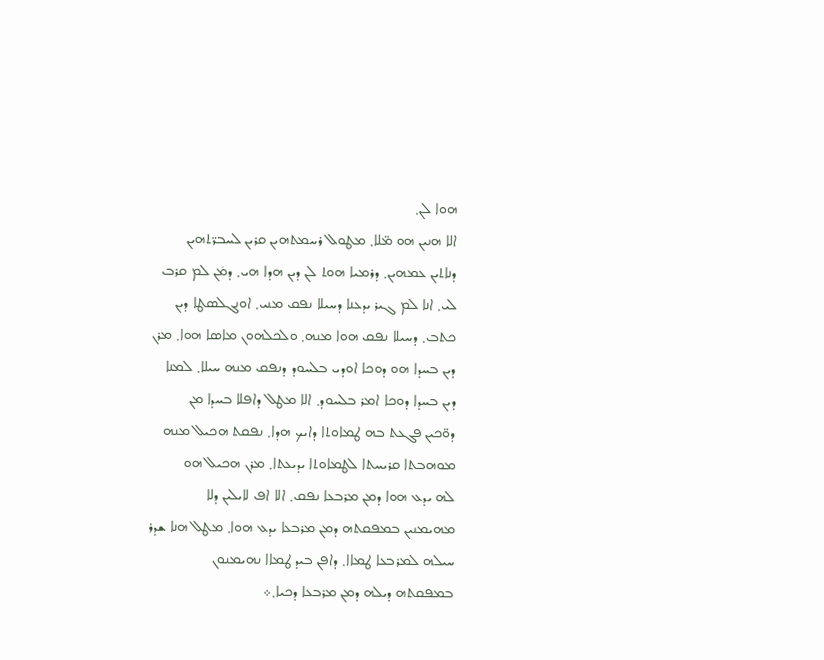ܗܘܐ ܠܢ܂
ܐܠܐ ܗܢܝܢ ܗܘ ܡ̈ܠܐ܂ ܡܛܘܠ ܪܚܡܬܗܝܢ ܩܪܝܢ ܠܚܒܪ̈ܬܗܝܢ
ܕܢܐܬܝܢ ܥܡܗܝܢ܂ ܕܪܡܝܐ ܗܘܬ ܠܢ ܕܝܢ ܗܕܐ ܗܝ܂ ܕܡܿܢ ܠܡ ܩܪܒ
ܠܝ܂ ܐܢܐ ܠܡ ܓܝܪ ܝܕܥܢܐ ܕܚܝܠܐ ܢܦܩ ܡܢܝ܂ ܐܘܢܓܠܣܛܐ ܕܝܢ
ܟܬܒ܂ ܕܚܝܠܐ ܢܦܩ ܗܘܐ ܡܢܗ܂ ܘܠܟܠܗܘܢ ܡܐܣܐ ܗܘܐ܂ ܡܪܢ
ܕܝܢ ܒܚܕܐ ܗܘ ܕܘܟܐ ܐܘܕܝ ܒܠܚܘܕ ܕܢܦܩ ܡܢܗ ܚܝܠܐ܂ ܠܡܢܐ
ܕܝܢ ܒܚܕܐ ܕܘܟܐ ܐܡܪ ܒܠܚܘܕ܂ ܐܠܐ ܡܛܠ ܕܐܦܠܐ ܒܚܕܐ ܡܢ
ܕܘ̈ܟܝܢ ܦܓܥܬ ܒܗ ܛܡܐܘܬܐ ܕܐܝܟ ܗܕܐ܂ ܢܦܩܬ ܗܟܝܠ ܡܢܗ
ܡܘܗܒܬܐ ܩܪܝܚܬܐ ܠܛܡܐܘܬܐ ܝܕܝܥܬܐ܂ ܡܪܢ ܗܟܝܠ ܗܘ
ܠܗ ܝܕܥ ܗܘܐ ܕܡܢ ܡܪܒܥܐ ܢܦܩ܂ ܐܠܐ ܐܦ ܠܐܝܠܝܢ ܕܠܐ
ܡܗܝܡܢܝܢ ܒܡܦܩܬܗ ܕܡܢ ܡܪܒܥܐ ܝܕܥ ܗܘܐ܂ ܡܛܠ ܗܢܐ ܫܕܪ
ܚܝܠܗ ܠܡܪܒܥܐ ܛܡܐܐ܂ ܕܐܦܢ ܒܝܕ ܛܡܐܐ ܢܗܝܡܢܘܢ
ܒܡܦܩܬܗ ܕܝܠܗ ܕܡܢ ܡܪܒܥܐ ܕܟܝܐ܂܀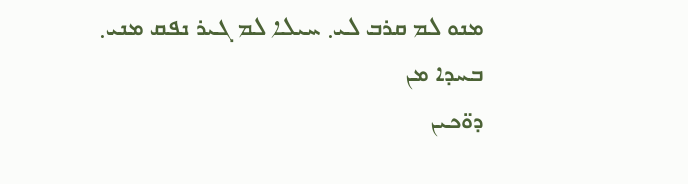ܡܢܘ ܠܡ ܩܪܒ ܠܝ܂ ܚܝܠܐ ܠܡ ܓܝܪ ܢܦܩ ܡܢܝ܂ ܒܚܕܐ ܡܢ
ܕܘ̈ܟܝܢ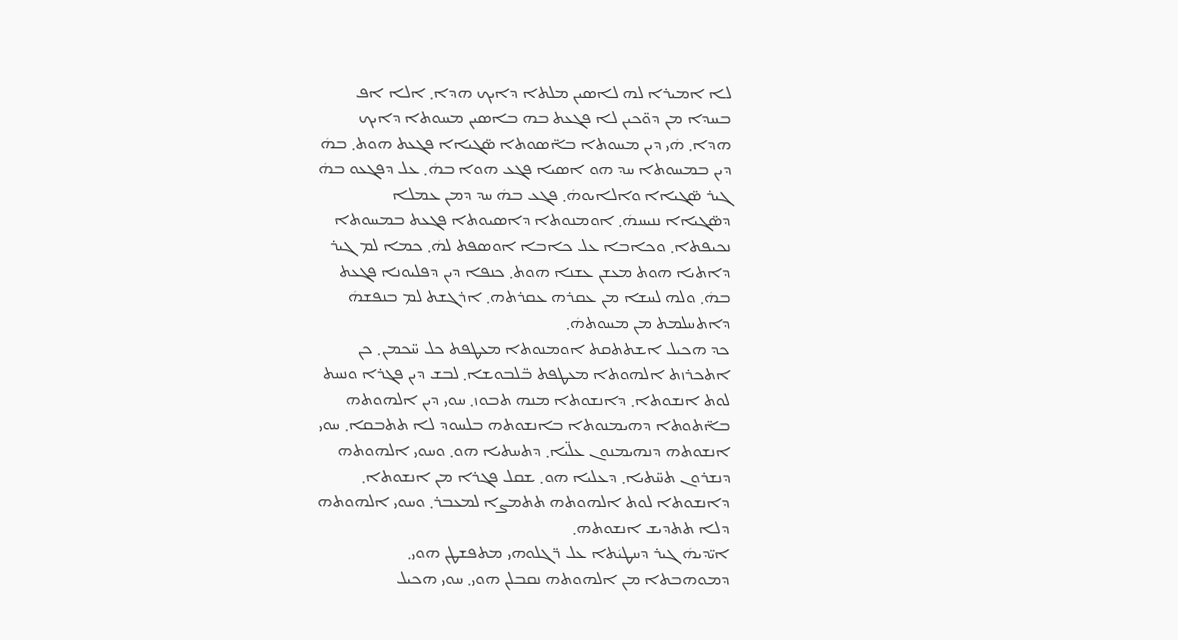ܠܐ ܐܡܝܪܐ ܠܗ ܠܐܣܝܢ ܡܠܬܐ ܕܐܝܟ ܗܕܐ܂ ܐܠܐ ܐܦ
ܒܚܕܐ ܡܢ ܕܘ̈ܟܝܢ ܠܐ ܦܓܥܬ ܒܗ ܒܐܣܝܢ ܡܚܘܬܐ ܕܐܝܟ
ܗܕܐ܂ ܗܿܝ ܕܝܢ ܡܚܘܬܐ ܒܐ̈ܣܘܬܐ ܣ̈ܓܝܐܐ ܦܓܥܬ ܗܘܬ܂ ܒܗܿ
ܕܝܢ ܒܡܚܘܬܐ ܚܕ ܗܘ ܐܣܝܐ ܦܓܥ ܗܘܐ ܒܗܿ܂ ܥܠ ܕܦܓܥܘ ܒܗܿ
ܓܝܪ ܣ̈ܓܝܐܐ ܘܐܠܐܝܘܗܿ܂ ܦܓܥ ܒܗܿ ܚܕ ܕܡܢ ܥܡܠܐ
ܕܣ̈ܓܝܐܐ ܢܢܝܚܗܿ܂ ܐܘܡܢܘܬܐ ܕܐܣܝܘܬܐ ܦܓܥܬ ܒܡܚܘܬܐ
ܢܟܝܦܬܐ܂ ܘܟܐܒܐ ܥܠ ܟܐܒܐ ܐܘܣܦܬ ܠܗܿ܂ ܟܡܐ ܠܡ ܓܝܪ
ܕܐܬܝܐ ܗܘܬ ܡܥܫܢ ܥܫܢܐ ܗܘܬ܂ ܟܢܦܐ ܕܝܢ ܕܦܠܝܘܢܐ ܦܓܥܬ
ܒܗܿ܂ ܘܠܗ ܠܚܫܐ ܡܢ ܥܩܪܗ ܥܩܪܬܗ܂ ܐܪܓܫܬ ܠܡ ܒܢܦܫܗܿ
ܕܐܬܚܠܡܬ ܡܢ ܡܚܘܬܗܿ܂
ܟܕ ܗܟܝܠ ܐܫܬܬܩܬ ܐܘܡܢܘܬܐ ܡܥܛܦܬ ܟܠ ܚ̈ܟܡܢ܂ ܟܢ
ܐܬܟܪܙܬ ܐܠܗܘܬܐ ܡܥܛܦܬ ܒ̈ܠܒܘܫܐ܂ ܠܒܫ ܕܝܢ ܦܓܪܐ ܘܢܚܬ
ܠܘܬ ܐܢܫܘܬܐ܂ ܕܐܢܫܘܬܐ ܡܢܗ ܬܒܘܙ܂ ܚܘܝ ܕܝܢ ܐܠܗܘܬܗ
ܒܐ̈ܬܘܬܐ ܕܗܝܡܢܘܬܐ ܒܐܢܫܘܬܗ ܒܠܚܘܕ ܠܐ ܬܬܒܩܐ܂ ܚܘܝ
ܐܢܫܘܬܗ ܕܢܗܝܡܢܘܢ ܥܠ̈ܝܐ܂ ܕܬܚܬܝܐ ܗܘ܂ ܘܚܘܝ ܐܠܗܘܬܗ
ܕܢܫܪܘܢ ܬܚ̈ܬܝܐ܂ ܕܥܠܝܐ ܗܘ܂ ܫܩܠ ܦܓܪܐ ܡܢ ܐܢܫܘܬܐ܂
ܕܐܢܫܘܬܐ ܠܘܬ ܐܠܗܘܬܗ ܬܬܡܨܐ ܠܡܥܒܪ܂ ܘܚܘܝ ܐܠܗܘܬܗ
ܕܠܐ ܬܬܕܝܫ ܐܢܫܘܬܗ܂
ܐܝ̈ܕܝܗܿ ܓܝܪ ܕܚܛܝܿܬܐ ܥܠ ܪ̈ܓܠܘܗܝ ܡܬܦܫܛܢ ܗܘܝ܂
ܕܡܘܗܒܬܐ ܡܢ ܐܠܗܘܬܗ ܢܩܒܠܢ ܗܘܝ܂ ܚܘܝ ܗܟܝܠ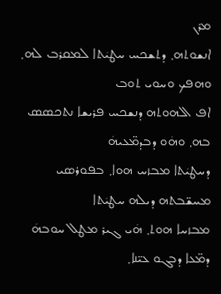ܡܪܢ
ܐܢܫܘܬܗ܂ ܕܬܫܟܚ ܚܛܝܿܬܐ ܠܡܩܪܒ ܠܗ܂ ܘܗܦܟ ܘܚܘܝ ܬܘܒ
ܐܦ ܐܠܗܘܬܗ ܕܢܫܟܚ ܦܪܝܫܐ ܢܬܟܣܣ ܒܗ܂ ܘܗܿܘ ܕܒܕܡ̈ܥܝܗܿ
ܕܚܛܝܿܬܐ ܡܒܙܚ ܗܘܐ܂ ܒܦܘܪܣܝ ܡܚܫ̈ܒܬܗ ܕܝܠܗ ܚܛܝܿܬܐ
ܡܒܙܚܐ ܗܘܬ܂ ܗܿܝ ܓܝܪ ܡܛܠ ܚܘܒܗܿ ܕܡ̈ܥܐ ܕܒܓܘ ܥܝ̈ܢܐ܂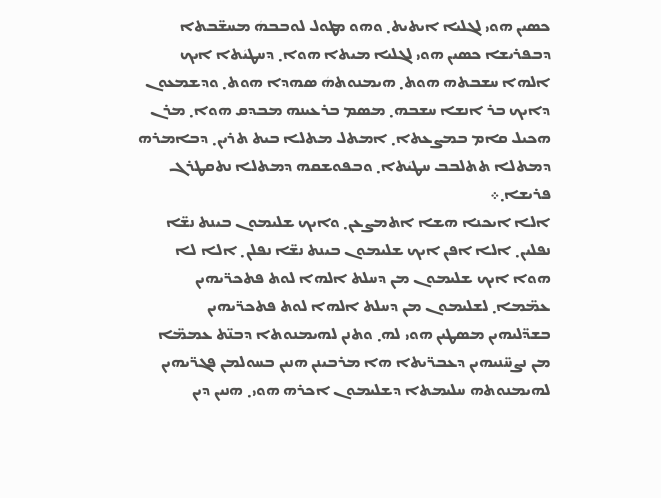ܟܣܝܢ ܗܘܝ ܠܓܠܝܐ ܐܝܬܝܬ܂ ܘܗܘ ܡܛܘܠ ܠܘܒܒܗܿ ܡܚܫ̈ܒܬܐ
ܕܒܦܪܝܫܐ ܟܣܝܢ ܗܘܝ ܠܓܠܝܐ ܡܝܬܐ ܗܘܐ܂ ܕܚܛܝܿܬܐ ܐܝܟ
ܐܠܗܐ ܚܫܒܬܗ ܗܘܬ܂ ܗܝܡܢܘܬܗܿ ܣܗܕܐ ܗܘܬ܂ ܘܕܫܡܥܘܢ
ܕܐܝܟ ܒܪ ܐܢܫܐ ܚܫܒܗ܂ ܡܣܡ ܒܪܥܝܢܗ ܡܒܕܩ ܗܘܐ܂ ܡܪܢ
ܗܟܝܠ ܩܐܡ ܒܡܨܥܬܐ܂ ܐܡܬܠ ܡܬܠܐ ܒܝܬ ܬܪܝܢ܂ ܕܒܐܡܪܗ
ܕܡܬܠܐ ܬܬܠܒܒ ܚܛܝܿܬܐ܂ ܘܒܦܘܫܩܗ ܕܡܬܠܐ ܢܬܩܛܪܓ
ܦܪܝܫܐ܂܀
ܐܠܐ ܐܝܟܢܐ ܗܫܐ ܐܬܡܨܥܢ܂ ܘܐܝܟ ܫܠܝܡܘܢ ܒܝܢܬ ܢܫ̈ܐ
ܢܦܠܝܢ܂ ܐܠܐ ܐܦܢ ܐܝܟ ܫܠܝܡܘܢ ܒܝܢܬ ܢܫ̈ܐ ܢܦܠܢ܂ ܐܠܐ ܠܐ
ܗܘܐ ܐܝܟ ܫܠܝܡܘܢ ܡܢ ܕܚܠܬ ܐܠܗܐ ܠܘܬ ܦܬܟܪ̈ܝܗܝܢ
ܥܡ̈ܡܐ܂ ܠܫܠܝܡܘܢ ܡܢ ܕܚܠܬ ܐܠܗܐ ܠܘܬ ܦܬܟܪ̈ܝܗܝܢ
ܒܫܕ̈ܠܝܗܝܢ ܡܣܛܝܢ ܗܘܝ ܠܗ܂ ܘܬܢܢ ܠܗܝܡܢܘܬܐ ܕܒܢ̈ܬ ܥܡܡ̈ܐ
ܡܢ ܢܨܚ̈ܢܝܗܝܢ ܕܥܒܪ̈ܝܬܐ ܗܐ ܡܪܒܝܢܢ ܗܢܝܢ ܒܚܘܠܡܢ ܦܓܪ̈ܝܗܝܢ
ܠܗܝܡܢܘܬܗ ܚܠܝܡܬܐ ܕܫܠܝܡܘܢ ܐܟܪܗ ܗܘܝ܂ ܗܢܝܢ ܕܝܢ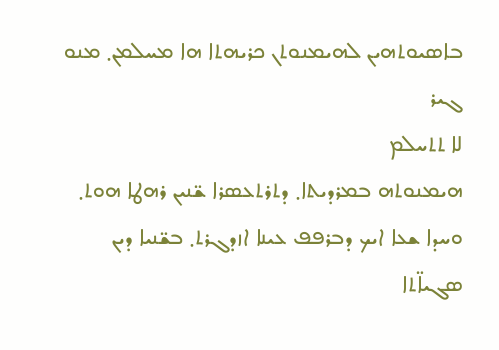ܒܐܣܝܘܬܗܝܢ ܠܗܝܡܢܘܬܢ ܟܪܝܗܬܐ ܗܐ ܡܚܠܡܢ܂ ܡܢܘ ܓܝܪ
ܠܐ ܬܬܚܠܡ
ܗܝܡܢܘܬܗ ܒܡܪܕܝܬܐ܂ ܕܬܪܬܥܣܪܐ ܫ̈ܢܝܢ ܪܗܛܐ ܗܘܬ܂
ܘܚܕܐ ܫܥܐ ܐܝܟ ܕܒܪܦܦ ܥܝܢܐ ܐܙܕܓܪܬ܂ ܒܫ̈ܢܝܐ ܕܝܢ
ܣܓܝܐ̈ܬܐ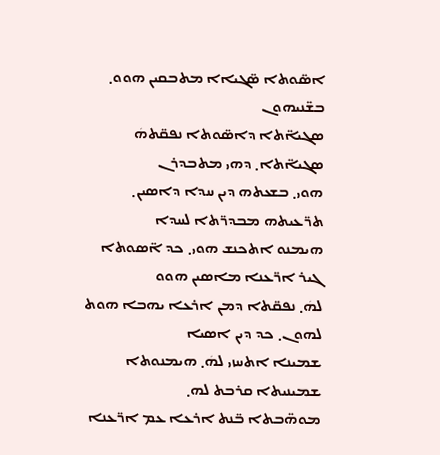ܐܣ̈ܘܬܐ ܣ̈ܓܝܐܐ ܡܬܒܩܝܢ ܗܘܘ܂ ܒܫ̈ܢܝܗܘܢ
ܣܓܝܐ̈ܬܐ ܕܐܣ̈ܘܬܐ ܢܦܩ̈ܬܗܿ ܣܓܝܐ̈ܬܐ܂ ܕܗܝ ܡܬܒܕܪܢ
ܗܘܝ܂ ܒܫܥܬܗ ܕܝܢ ܚܕܐ ܕܐܣܝܢ܂ ܬܪ̈ܥܝܬܗ ܡܒܕܪ̈ܬܐ ܠܚܕܐ
ܗܝܡܢܘ ܐܬܟܢܫ ܗܘܝ܂ ܟܕ ܐ̈ܣܘܬܐ ܓܝܪ ܐܪ̈ܥܢܐ ܡܐܣܝܢ ܗܘܘ
ܠܗܿ܂ ܢܦܩ̈ܬܐ ܕܡܢ ܐܪܥܐ ܝܗܒܐ ܗܘܬ ܠܗܘܢ܂ ܟܕ ܕܝܢ ܐܣܝܐ
ܫܡܝܢܐ ܐܬܚܙܝ ܠܗܿ܂ ܗܝܡܢܘܬܐ ܫܡܝܢܝܬܐ ܩܪܒܬ ܠܗ܂
ܡܘܗ̈ܒܬܐ ܒ̈ܢܬ ܐܪܥܐ ܥܡ ܐܪ̈ܥܢܐ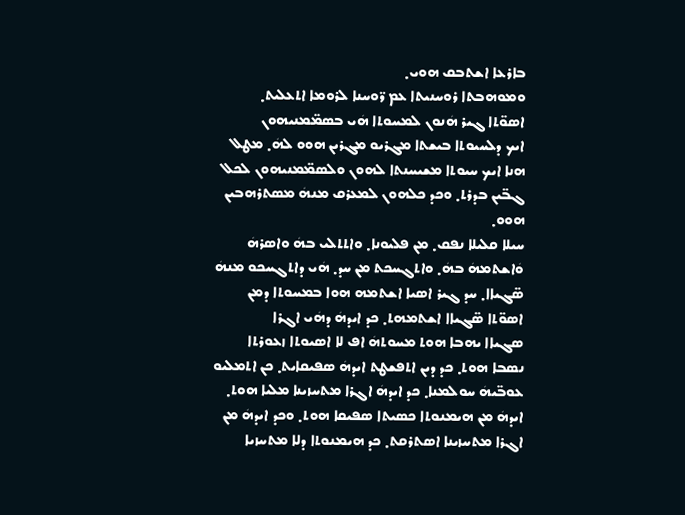ܒܐܪܥܐ ܐܫܬܒܩ ܗܘܝ܂
ܘܡܘܗܒܬܐ ܪܘܚܢܝܬܐ ܥܡ ܪ̈ܘܚܢܐ ܠܪܘܡܐ ܐܬܥܠܝܬ܂
ܐܣܘ̈ܬܐ ܓܝܪ ܗܿܢܘܢ ܠܡܚܘܬܐ ܗܿܝ ܒܣܡ̈ܡܢܝܗܘܢ
ܐܝܟ ܕܠܚܝܘܬܐ ܒܝܫܬܐ ܡܓܪܝܘ ܡܓܪܝܢ ܗܘܘ ܠܗܿ܂ ܡܛܠ
ܗܢܐ ܐܝܟ ܚܝܘܬܐ ܡܫܝܚܢܬܐ ܠܗܘܢ ܘܠܣܡ̈ܡܢܝܗܘܢ ܠܟܠ
ܓܒ̈ܝܢ ܒܕܪܬ܂ ܘܟܕ ܟܠܗܘܢ ܠܡܥܪܩ ܡܢܗܿ ܡܣܬܪܗܒܝܢ ܗܘܘ܂
ܚܝܠܐ ܩܠܝܠܐ ܢܦܩ܂ ܡܢ ܦܠܝܘܢܐ܂ ܘܐܬܬܠܝ ܒܗܿ ܘܐܣܪܗܿ
ܘܿܐܫܬܡܗܿ ܒܗܿ܂ ܘܐܬܓܚܟܬ ܡܢ ܚܕ܂ ܗܿܝ ܕܐܬܓܚܟܘ ܡܢܗܿ
ܣ̈ܓܝܐܐ܂ ܚܕ ܓܝܪ ܐܣܝܐ ܐܫܬܡܗ ܗܘܐ ܒܡܚܘܬܐ ܕܡܢ
ܐܣܘ̈ܬܐ ܣ̈ܓܝܐܐ ܐܫܬܡܗܬ܂ ܟܕ ܐܝܕܗܿ ܕܗܿܝ ܐܓܪܐ
ܣܓܝܐܐ ܝܗܒܐ ܗܘܬ ܡܚܘܬܗܿ ܐܦ ܠܐ ܐܣܝܘܬܐ ܙܥܘܪܬܐ
ܢܣܒܐ ܗܘܬ܂ ܟܕ ܕܝܢ ܐܬܦܫܛܬ ܐܝܕܗܿ ܣܦܝܩܐܝܬ܂ ܟܢ ܐܬܡܠܝܘ
ܥܘܒ̈ܝܗܿ ܚܘܠܡܢܐ܂ ܟܕ ܐܝܕܗܿ ܐܓܪܐ ܡܬܚܙܝܢܐ ܡܠܝܐ ܗܘܬ܂
ܐܝܕܗܿ ܡܢ ܗܝܡܢܘܬܐ ܟܣܝܬܐ ܣܦܝܩܐ ܗܘܬ܂ ܘܟܕ ܐܝܕܗܿ ܡܢ
ܐܓܪܐ ܡܬܚܙܝܢܐ ܐܣܬܪܩܬ܂ ܟܕ ܗܝܡܢܘܬܐ ܕܠܐ ܡܬܚܙܝܐ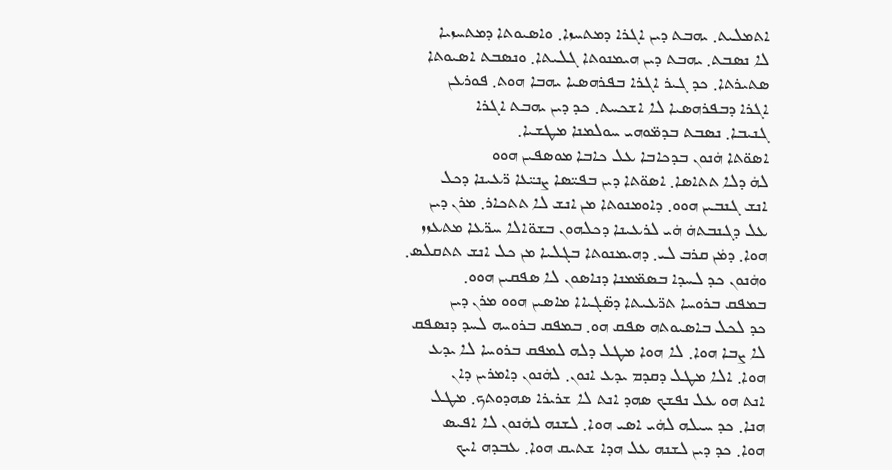ܐܬܡܠܝܬ܂ ܝܗܒܬ ܕܝܢ ܐܓܪܐ ܕܡܬܚܙܐ܂ ܘܐܣܝܘܬܐ ܕܡܬܚܙܝܐ
ܠܐ ܢܣܒܬ܂ ܝܗܒܬ ܕܝܢ ܗܝܡܢܘܬܐ ܓܠܝܬܐ܂ ܘܢܣܒܬ ܐܣܝܘܬܐ
ܣܬܝܪܬܐ܂ ܟܕ ܓܝܪ ܐܓܪܐ ܒܦܪܗܣܝܐ ܝܗܒܐ ܗܘܬ܂ ܦܘܪܥܢ
ܐܓܪܐ ܕܒܦܪܗܣܝܐ ܠܐ ܐܫܟܚܬ܂ ܟܕ ܕܝܢ ܝܗܒܬ ܐܓܪܐ
ܓܢܝܒܐ܂ ܢܣܒܬ ܒܕܡ̈ܘܗܝ ܚܘܠܡܢܐ ܡܛܫܝܐ܂
ܐܣܘ̈ܬܐ ܗܿܢܘܢ ܒܕܟܐܒܐ ܥܠ ܟܐܒܐ ܡܘܣܦܝܢ ܗܘܘ
ܠܗܿ ܕܠܐ ܬܬܐܣܐ܂ ܐܣܘ̈ܬܐ ܕܝܢ ܒܦܝ̈ܣܐ ܨܢܝ̈ܥܐ ܪ̈ܥܝܢܐ ܕܟܠ
ܐܢܫ ܓܢܒܝܢ ܗܘܘ܂ ܕܐܘܡܢܘܬܐ ܡܢ ܐܢܫ ܠܐ ܬܬܟܐܪ܂ ܡܪܢ ܕܝܢ
ܥܠ ܕܓܢܒܬܗܿ ܗܿܝ ܠܪܥܝܢܐ ܕܟܠܗܘܢ ܒܫܘ̈ܐܠܐ ܚܪ̈ܥܐ ܡܬܥܙܙ
ܗܘܐ܂ ܕܡܿܢ ܩܪܒ ܠܝ܂ ܕܗܝܡܢܘܬܐ ܒܓܠܝܐ ܡܢ ܟܠ ܐܢܫ ܬܬܩܠܣ܂
ܘܗܿܢܘܢ ܟܕ ܠܚܕܐ ܒܣܡ̈ܡܢܐ ܕܢܐܣܘܢ ܠܐ ܣܦܩܝܢ ܗܘܘ܂
ܒܡܦܩ ܒܪܘܚܐ ܬܪ̈ܥܝܬܐ ܕܣ̈ܓܝܐܐ ܡܐܣܝܢ ܗܘܘ ܡܪܢ ܕܝܢ
ܟܕ ܠܟܠ ܒܐܣܝܘܬܗ ܣܦܩ ܗܘ܂ ܒܡܦܩ ܒܪܘܚܗ ܠܚܕ ܕܢܣܦܩ
ܠܐ ܨܒܐ ܗܘܐ܂ ܠܐ ܗܘܐ ܡܛܠ ܕܠܗ ܠܡܦܩ ܒܪܘܚܐ ܠܐ ܝܕܥ
ܗܘܐ܂ ܐܠܐ ܡܛܠ ܕܩܕܡ ܝܕܥ ܐܢܘܢ܂ ܠܗܿܢܘܢ ܕܐܡܪܝܢ ܕܐܢ
ܐܢܬ ܗܘ ܥܠ ܢܦܫܟ ܣܗܕ ܐܢܬ ܠܐ ܫܪܝܪܐ ܣܗܕܘܬܟ܂ ܡܛܠ
ܗܢܐ܂ ܟܕ ܚܝܠܗ ܠܗܿܝ ܐܣܝ ܗܘܐ܂ ܠܫܢܗ ܠܗܿܢܘܢ ܠܐ ܐܦܝܣ
ܗܘܐ܂ ܟܕ ܕܝܢ ܠܫܢܗ ܥܠ ܗܕܐ ܫܬܝܩ ܗܘܐ܂ ܥܒܕܗ ܐܝܟ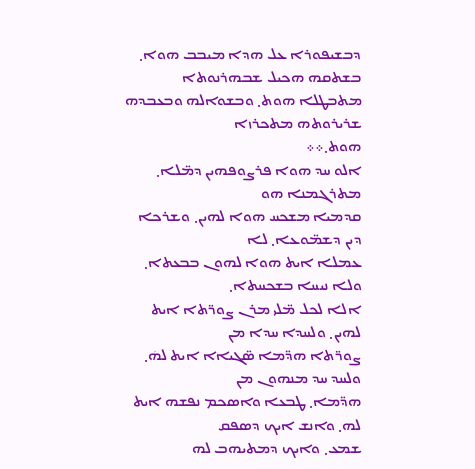ܕܒܫܝܦܘܪܐ ܥܠ ܗܕܐ ܡܝܒܒ ܗܘܐ܂ ܒܫܬܩܗ ܗܟܝܠ ܫܒܗܪܢܘܬܐ
ܡܬܒܛܠܐ ܗܘܬ܂ ܘܒܫܘܐܠܗ ܘܒܥܒܕܗ ܫܪܝܪܘܬܗ ܡܬܟܪܙܐ
ܗܘܬ܂܀܀
ܐܠܘ ܚܕ ܗܘܐ ܦܪܨܘܦܗܝܢ ܕܡ̈ܠܐ܂ ܡܬܪܓܡܢܐ ܗܘ
ܩܕܡܝܐ ܡܫܟܚ ܗܘܐ ܠܗܝܢ܂ ܘܫܪܟܐ ܕܝܢ ܕܫܡ̈ܘܥܐ܂ ܠܐ
ܥܡܠܐ ܐܝܬ ܗܘܐ ܠܗܘܢ ܒܒܥܬܐ܂ ܘܠܐ ܢܝܚܐ ܒܫܟܚܬܐ܂
ܐܠܐ ܠܟܠ ܡ̈ܠܝ ܡܪܢ ܨܘܪ̈ܬܐ ܐܝܬ ܠܗܝܢ܂ ܘܠܚܕܐ ܚܕܐ ܡܢ
ܨܘܪ̈ܬܐ ܗܕ̈ܡܐ ܣ̈ܓܝܐܐ ܐܝܬ ܠܗܿ܂ ܘܠܚܕ ܚܕ ܡܢܗܘܢ ܡܢ
ܗܕ̈ܡܐ܂ ܛܒܥܐ ܘܐܣܟܡ ܢܦܫܗ ܐܝܬ ܠܗ܂ ܘܐܢܫ ܐܝܟ ܕܣܦܩ
ܫܡܥ܂ ܘܐܝܟ ܕܡܬܝܗܒ ܠܗ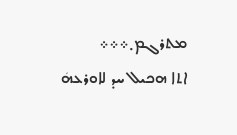ܡܬܪܓܡ܂܀܀܀
ܐܬܐ ܗܟܝܠ ܚܕ ܠܐܘܪܥܗܿ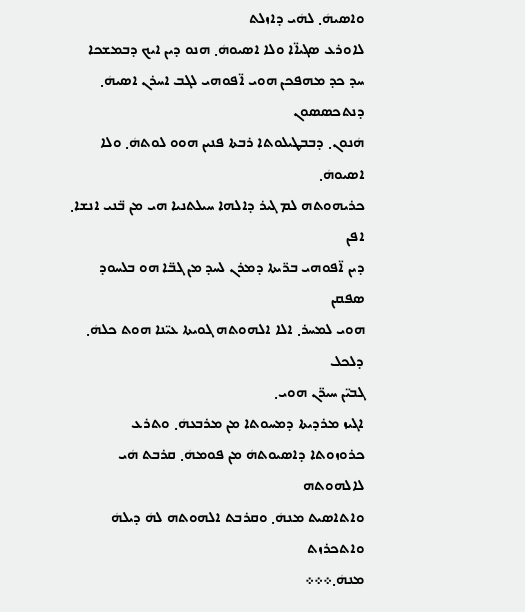ܘܐܣܝܗܿ܂ ܠܗܿܝ ܕܐܙܠܬ
ܠܐܘܪܥ ܣܓܝܐ̈ܐ ܘܠܐ ܐܣܝܘܗܿ܂ ܗܢܘ ܕܝܢ ܐܝܟ ܕܒܡܫܟܐ
ܚܕ ܟܕ ܡܗܦܟܢ ܗܘܝ ܐ̈ܦܘܗܝ ܠܓܒ ܐܚܪܢ ܐܣܝܗܿ܂ ܕܢܬܟܣܣܘܢ
ܗܿܢܘܢ܂ ܕܒܒܛܝܠܘܬܐ ܪܒܬܐ ܦܢܝܢ ܗܘܘ ܠܘܬܗܿ܂ ܘܠܐ ܐܣܝܘܗܿ܂
ܟܪܝܗܘܬܗ ܠܡ ܓܝܪ ܕܐܠܗܐ ܚܝܠܬܢܝܐ ܗܝ ܡܢ ܒ̈ܢܝ ܐܢܫܐ܂ ܐܦܢ
ܕܝܢ ܐ̈ܦܘܗܝ ܒܪ̈ܝܬܐ ܕܡܪܢ ܠܚܕ ܡܢ ܓܒ̈ܐ ܗܘ ܒܠܚܘܕ ܣܦܩܢ
ܗܘܝ ܠܡܚܪ܂ ܐܠܐ ܐܠܗܘܬܗ ܓܘܝܬܐ ܥܝ̈ܢܐ ܗܘܬ ܟܠܗܿ܂ ܕܠܟܠ
ܓܒܝ̈ܢ ܚܝܪ̈ܢ ܗܘܝ܂
ܐܓܝܙ ܡܪܕܝܬܐ ܕܡܚܘܬܐ ܡܢ ܡܪܒܥܗܿ܂ ܘܬܪܥ
ܟܪܘܙܘܬܐ ܕܐܣܝܘܬܗܿ ܡܢ ܦܘܡܗܿ܂ ܩܪܒܬ ܗܿܝ ܠܐܠܗܘܬܗ
ܘܐܬܐܣܝܬ ܡܢܗܿ܂ ܘܩܪܒܬ ܐܠܗܘܬܗ ܠܗܿ ܕܝܠܗܿ ܘܐܬܟܪܙܬ
ܡܢܗܿ܂܀܀܀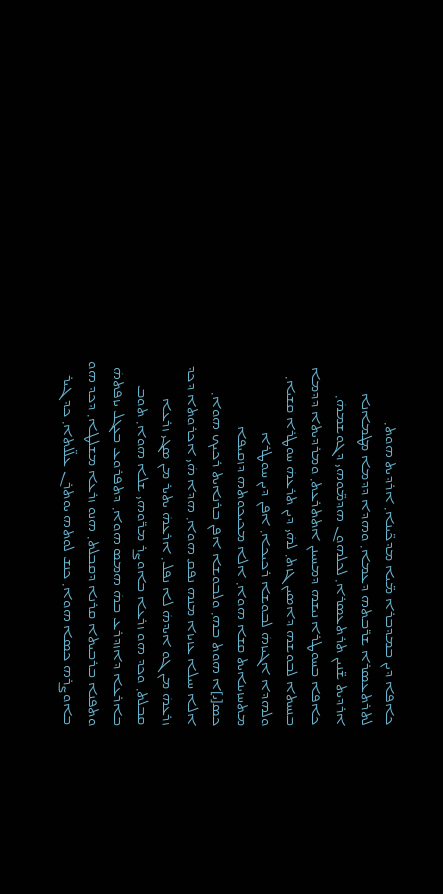ܟܐܦܐ ܕܝܢ ܒܡܕܒܪܐ ܡ̈ܝܐ ܡܕܟ̈ܝܢܐ܂ ܐܪܕܝܬ ܗܘܬ܂
ܠܬܪܬܥܣܪܐ ܫܪ̈ܒܬܗ ܕܥܡܐ܂ ܘܗܕܐ ܕܕܡܐ ܡܛܡܐܢܐ
ܐܪܕܝܬ ܫ̈ܢܝܢ ܬܪܬܥܣܪܐ܂ ܠܟܠܗܘܢ ܗܕܡ̈ܘܗܝ ܕܓܘܫܡܗܿ܂
ܟܐܦܐ ܒܚܘܛܪܐ ܢܝܫܗ ܕܡܚܝܢܢ ܐܬܬܪܥܬ܂ ܘܡܪܕܝܬܐ ܕܕܡܐ
ܒܢܚܬܐ ܠܒܘܫܗ ܕܐܣܝܢ ܓܙܬ܂ ܠܗܿܝ ܕܝܢ ܬܪܥܗܿ ܚܘܛܪܐ ܩܫܝܐ܂
ܘܠܗܕܐ ܐܓܝܙܗܿ ܠܒܘܫܐ ܪܟܝܟܐ܂ ܐܦܢ ܕܝܢ ܚܘܛܪܐ
ܡܬܚܙܝܢܐܝܬ ܩܫܐ ܗܘܐ܂ ܐܠܐ ܡܟܝܟܘܬܗ ܕܙܩܝܦܐ
ܟܣ‍[ܝ‍]ܐ ܗܘܬ ܒܗ܂ ܘܠܒܘܫܐ ܐܦܢ ܒܪܢܐܝܬ ܪܟܝܟ ܗܘܐ܂
ܐܠܐ ܚܝܠܐ ܥܙܝܙܐ ܡܢܗ ܢܦܩ ܗܘܐ܂ ܗܕܐ ܗܿܝ ܐܟܪܘܬܐ ܕܟܕ
ܙܪܥܗܿ ܡܢ ܓܘ ܐܝܕܗܿ ܠܐ ܢܦܠ܂ ܐܪܥܗܿ ܝܬܝܪ ܡܢ ܣܓܝ ܙܪܥܐ
ܩܒܠܬ܂ ܘܟܕ ܗܘ ܙܪܥܐ ܒܐܘܨܪ ܡܪ̈ܘܗܝ ܫܠܐ ܗܘܐ܂ ܬܘܒ
ܒܐܪܥܐ ܕܐܙܕܪܥ ܒܗܿ ܗܡܣ ܗܘܐ܂ ܕܬܦܪܘܥ ܒܥܓܠ ܝܙܦܬܗܿ
ܘܬܦܢܐ ܒܪܒܝܬܐ ܩܪܢܐ ܕܩܒܠܬ܂ ܗܢܘ ܙܪܥܐ ܡܫܠܛܐ܂ ܕܟܕ ܗܘ
ܒܐܘܨܪܗ ܟܣܐ ܗܘܐ܂ ܟܢܫ ܠܘܬܗ ܝܘܬܪܢ ܥܠ̈ܠܬܐ܂ ܟܕ ܓܝܪ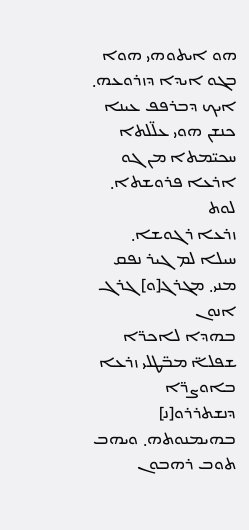ܗܘ ܐܝܬܘܗܝ ܗܘܐ ܒܓܘ ܐܝܕܐ ܕܙܪܘܥܗ܂ ܐܝܟ ܕܒܪܦܦ ܥܝܢܐ
ܟܢܫܢ ܗܘܝ ܥܠ̈ܠܬܐ ܚܟܝ̈ܡܬܐ ܡܢ ܓܘ ܐܪܥܐ ܦܪܘܫܬܐ܂ ܠܘܬ
ܙܪܥܐ ܪܓܘܫܐ܂
ܚܝܠܐ ܠܡ ܓܝܪ ܢܦܩ ܡܢܝ܂ ܡܓܪܓ‍[ܘ‍] ܓܪܓ ܐܢܘܢ
ܒܗܕܐ ܠܐܟܪ̈ܐ ܫܦܠܐ̈ ܡܒ̈ܛܠܝ ܙܪܥܐ ܒܐܘܨܪ̈ܐ ܕܢܫܬܪܪܘ‍[ܢ‍]
ܒܗܝܡܢܘܬܗ܂ ܘܝܗܒ ܬܘܒ ܪܗܒܘܢ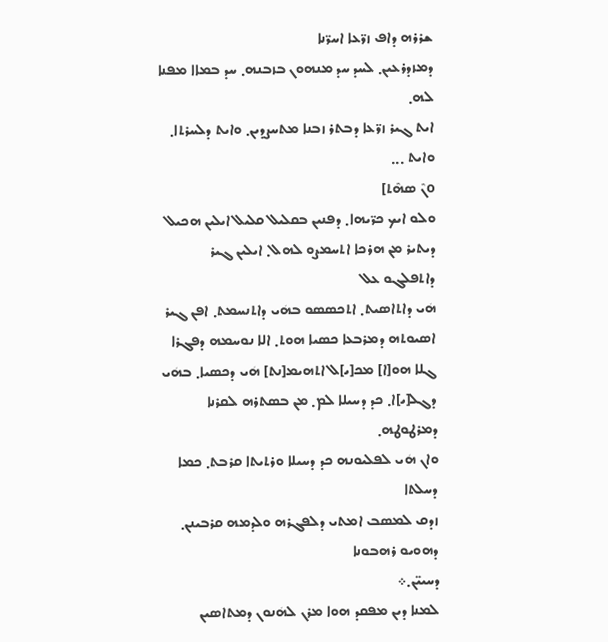ܫܪܪܗ ܕܐܦ ܙܪ̈ܥܐ ܐܚܪ̈ܢܐ
ܕܡܙܕܪܥܝܢ܂ ܠܚܕ ܚܕ ܡܢܗܘܢ ܒܙܒܢܗ܂ ܚܕ ܒܡܐܐ ܡܦܢܐ ܠܗ܂
ܐܝܬ ܓܝܪ ܙܪ̈ܥܐ ܕܒܬܪ ܙܒܢܐ ܡܬܚܨܕܝܢ܂ ܘܐܝܬ ܕܠܚܪܬܐ܂
ܘܐܝܬ ܂܂܂
oܢܶ ܣܗܶܬ‍]
ܘܠܘ ܐܝܟ ܟܪ̈ܝܗܐ܂ ܕܦܢܝܢ ܒܩܠܝܠ ܩܠܝܠ ܐܝܠܝܢ ܗܟܝܠ
ܕܝܬܝܪ ܡܢ ܗܪܟܐ ܐܬܚܡܨܘ ܠܗܠ܂ ܐܝܠܝܢ ܓܝܪ ܕܐܬܦܠܓܘ ܥܠ
ܗܿܝ ܕܐܬܐܣܝܬ܂ ܐܬܟܣܣܘ ܒܗܿܝ ܕܐܬܢܚܡܬ܂ ܐܦܢ ܓܝܪ
ܐܣܝܘܬܗ ܕܡܪܒܥܐ ܟܣܝܐ ܗܘܬ܂ ܐܠܐ ܢܘܚܡܗ ܕܦܓܪܐ
ܓܠܐ ܗܘ‍[ܐ‍] ܡܟ‍[ܝ‍]ܠ ܐܬܗܝܡ‍[ܢܬ‍] ܗܿܝ ܕܟܣܝܐ܂ ܒܗܿܝ
ܕܓܠ‍[ܝ‍]ܐ܂ ܟܕ ܕܚܝܠܐ ܠܡ܂ ܡܢ ܒܣܬܪܗ ܠܩܪܢܐ ܕܡܪܛܘܛܗ܂
ܘܐܢ ܗܿܝ ܠܦܠܝܘܢܗ ܟܕ ܕܚܝܠܐ ܘܪܬܝܬܐ ܩܪܒܬ܂ ܟܡܐ ܕܚܠܬܐ
ܙܕܩ ܠܡܣܒ ܐܡܬܝ ܕܠܦܓܪܗ ܘܠܕܡܗ ܩܪܒܝܢܢ܂ ܕܗܘܝܘ ܪܗܒܘܢܐ
ܕܚܝܝ̈ܢ܂܀
ܠܡܢܐ ܕܝܢ ܡܦܩܕ ܗܘܐ ܡܪܢ ܠܗܿܢܘܢ ܕܡܬܐܣܝܢ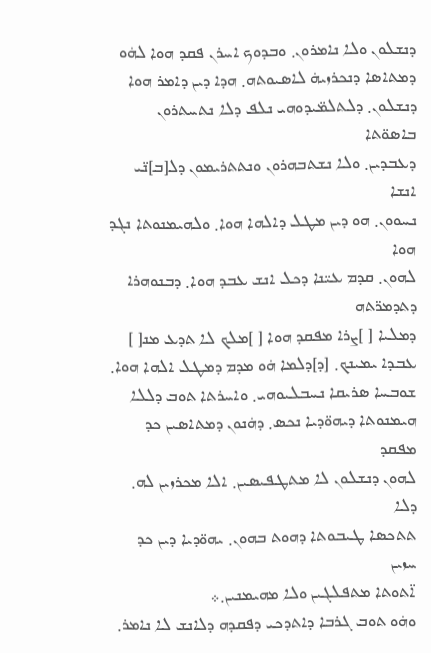ܕܢܫܠܘܢ ܘܠܐ ܢܐܡܪܘܢ܂ ܘܒܕܘܟ ܐܚܪܢ ܦܩܕ ܗܘܐ ܠܗܿܘ
ܕܡܬܐܣܐ ܕܢܟܪܙܝܗܿ ܠܐܣܝܘܬܗ܂ ܗܕܐ ܕܝܢ ܕܐܡܪ ܗܘܐ
ܕܢܫܠܘܢ܂ ܕܠܬܠܡ̈ܝܕܘܗܝ ܢܠܦ ܕܠܐ ܢܬܚܬܪܘܢ ܒܐܣܘ̈ܬܐ
ܕܥܒܕܝܢ܂ ܘܠܐ ܢܫܬܒܗܪܘܢ ܘܢܬܬܪܝܡܘܢ ܕܠ‍[ܒ‍]ܢ̈ܝ ܐܢܫܐ
ܢܚܘܘܢ܂ ܗܘ ܕܝܢ ܡܛܠ ܕܐܠܗܐ ܗܘܐ܂ ܘܠܗܝܡܢܘܬܐ ܢܓܕ ܗܘܐ
ܠܗܘܢ܂ ܩܕܡ ܥܝ̈ܢܐ ܕܟܠ ܐܢܫ ܥܒܕ ܗܘܐ܂ ܕܒܢܘܗܪܐ ܕܬܕܡܪ̈ܬܗ
ܕܡܠܝܐ ‍[ ]ܨܪܐ ܡܦܩܕ ܗܘܐ ‍[ ]ܡܠܟ ܠܐ ܬܕܥ ܡܢ‍[ ]
ܥܒܕܐ ܝܡܝܢܟ܂ ‍[ܕ‍]ܕܠܡܐ ܗܿܘ ܡܕܡ ܕܡܛܠ ܐܠܗܐ ܗܘܐ܂
ܫܘܒܚܐ ܣܪܝܩܐ ܢܚܒܠܝܘܗܝ܂ ܘܐܚܪܬܐ ܬܘܒ ܕܠܠܐ
ܗܝܡܢܘܬܐ ܕܝܗܘ̈ܕܝܐ ܢܟܣ܂ ܕܗܿܢܘܢ ܕܡܬܐܣܝܢ ܟܕ ܡܦܩܕ
ܠܗܘܢ ܕܢܫܠܘܢ ܠܐ ܡܬܛܦܝܣܝܢ܂ ܐܠܐ ܡܟܪܙܝܢ ܠܗ܂ ܕܠܐ
ܬܬܟܣܐ ܛܝܒܘܬܐ ܕܗܘܬ ܒܗܘܢ܂ ܝܗܘ̈ܕܝܐ ܕܝܢ ܟܕ ܚܙܝܢ
ܐ̈ܬܘܬܐ ܡܬܦܠܓܝܢ ܘܠܐ ܡܗܝܡܢܝܢ܂܀
ܘܗܿܘ ܬܘܒ ܓܪܒܐ ܕܐܬܕܟܝ ܕܦܩܕܗ ܕܠܐܢܫ ܠܐ ܢܐܡܪ܂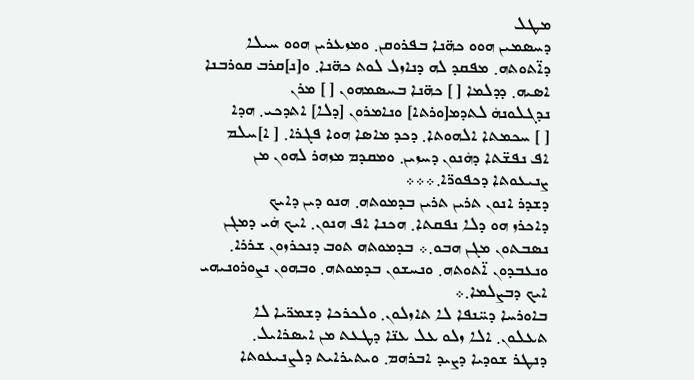ܡܛܠ
ܕܚܣܡܝܢ ܗܘܘ ܟܗ̈ܢܐ ܒܦܪܘܩܢ܂ ܘܡܙܥܪܝܢ ܗܘܘ ܚܝܠܐ
ܕܐ̈ܬܘܬܗ܂ ܡܦܩܕ ܠܗ ܕܢܐܙܠ ܠܘܬ ܟܗ̈ܢܐ܂ ܘ‍[ܢ‍]ܩܪܒ ܩܘܪܒܢܐ
ܐܣܝܗ܂ ܕܕܠܡܐ ‍[ ] ܟܗ̈ܢܐ ܒܚܣܡܗܘܢ ‍[ ] ܡܪܢ
ܢܕܓܠܘܢܗܿ ܠܬܕܡ‍[ܘܪܬܐ‍] ܘܢܐܡܪܘܢ ‍[ܕܠܐ‍] ܐܬܕܟܝ܂ ܗܕܐ
[ ] ܚܟܡܬܐ ܐܠܗܘܬܐ܂ ܕܟܕ ܡܐܣܐ ܗܘܐ ܦܓܪܐ܂ ‍[ ܐ‍]ܚܠܡ
ܐܦ ܢܦܫ̈ܬܐ ܕܗܿܢܘܢ ܕܚܙܝܢ܂ ܘܡܩܕܡ ܡܙܗܪ ܠܗܘܢ ܡܢ
ܨܢܝܥܘܬܐ ܕܟܦܘܪ̈ܐ܂܀܀܀
ܕܫܕܪ ܐܢܘܢ ܬܪܝܢ ܬܪܝܢ ܒܕܡܘܬܗ܂ ܗܢܘ ܕܝܢ ܕܐܝܟ
ܕܐܟܪܙ ܗܘ ܕܠܐ ܢܦܩܬܐ܂ ܗܟܢܐ ܐܦ ܗܢܘܢ܂ ܐܝܟ ܗܿܝ ܕܡܓܢ
ܢܣܒܬܘܢ ܡܓܢ ܗܒܘ܂܀ ܒܕܡܘܬܗ ܬܘܒ ܕܢܟܪܙܘܢ ܫܪܪܐ܂
ܘܢܥܒܕܘܢ ܐ̈ܬܘܬܗ܂ ܘܢܚܫܘܢ ܒܕܡܘܬܗ܂ ܘܒܗܘܢ ܢܨܘܪܘܢܝܗܝ
ܐܝܟ ܕܒܨܠܡܐ܂܀
ܒܐܘܪܚܐ ܕܚ̈ܢܦܐ ܠܐ ܬܐܙܠܘܢ܂ ܘܠܟܪܟܐ ܕܫܡܪ̈ܝܐ ܠܐ
ܬܥܠܘܢ܂ ܐܠܐ ܙܠܘ ܥܠ ܥܢ̈ܐ ܕܛܥܬ ܡܢ ܐܝܣܪܐܝܠ܂
ܕܢܛܪ ܫܘܕܝܐ ܕܨܝܕ ܐܒܪܗܡ܂ ܘܝܬܝܪܐܝܬ ܕܠܨܢܝܥܘܬܐ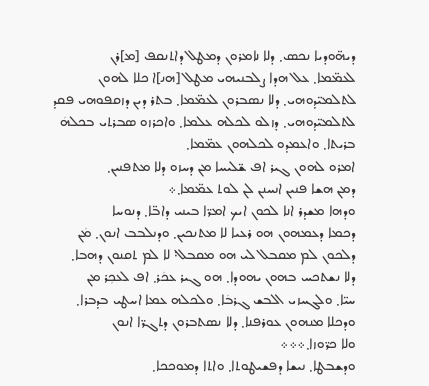ܕܝܗ̈ܘܕܝܐ ܢܟܣ܂ ܕܠܐ ܢܐܡܪܘܢ ܕܡܛܠ ܕܐܬܢܩܦ ‍[ܡ‍]ܪܢ
ܠܥܡ̈ܡܐ܂ ܥܠ ܗܕܐ ܨܠܒܢܝܗܝ ܡܛܠ ‍[ܗܢ‍]ܐ ܟܠܐ ܠܗܘܢ
ܠܬܠܡܝ̈ܕܘܗܝ܂ ܕܠܐ ܢܣܒܪܘܢ ܠܥܡ̈ܡܐ܂ ܒܬܪ ܕܝܢ ܕܙܩܦܘܗܝ ܦܩܕ
ܠܬܠܡܝ̈ܕܘܗܝ܂ ܕܙܠܘ ܠܟܠܗ ܥܠܡܐ܂ ܘܐܟܪܙܘ ܣܒܪܬܝ ܒܟܠܗܿ
ܒܪܝܬܐ܂ ܘܐܥܡܕܘ ܠܟܠܗܘܢ ܥܡ̈ܡܐ܂
ܐܡܪܘ ܠܗܘܢ ܓܝܪ ܐܦ ܫ̈ܠܝܚܐ ܡܢ ܕܚܙܘ ܕܠܐ ܡܬܦܢܝܢ܂
ܕܡܢ ܗܫܐ ܦܢܝܢ ܐܢܚܢܢ ܠܢ ܠܘܬ ܥܡ̈ܡܐ܂܀
ܘܕܗܐ ܡܫܕܪ ܐܢܐ ܠܟܘܢ ܐܝܟ ܐܡܪ̈ܐ ܒܝܢܝ ܕܐܒ̈ܐ܂ ܕܢܘܚܐ
ܕܟܡܐ ܕܥܡܗܘܢ ܗܘ ܪܥܝܐ ܠܐ ܡܬܢܟܝܢ܂ ܘܕܢܠܒܒ ܐܢܘܢ܂ ܡܿܢ
ܕܠܟܘܢ ܠܡ ܡܩܒܠ ܠܝ ܗܘ ܡܩܒܠ܃ ܠܐ ܠܡ ܬܩܢܘܢ ܕܗܒܐ܂
ܕܠܐ ܢܫܬܟܚ ܒܗܘܢ ܝܗܘܕܐ܂ ܗܘ ܓܝܪ ܥܟܿܪ܂ ܐܦ ܠܥܟܼܪ ܡܢ
ܚܝ̈ܐ܂ ܘܠܓܚܙܝ ܐܠܒܫ ܓܪܒܿܐ܂ ܘܠܟܠܗ ܥܡܐ ܐܚܛܝ ܒܕܒܪܐ܂
ܘܕܟܠܐ ܡܢܗܘܢ ܥܘܪܦܢܐ܂ ܕܠܐ ܢܣܬܒܪܘܢ ܕܬܓܪ̈ܐ ܐܢܘܢ
ܘܠܐ ܟܪ̈ܘܙܐ܂܀܀܀
ܘܕܫܒܛܐ܂ ܢܝܫܐ ܕܦܫܝܛܘܬܐ܂ ܘܐܬܐ ܕܡܘܟܟܐ܂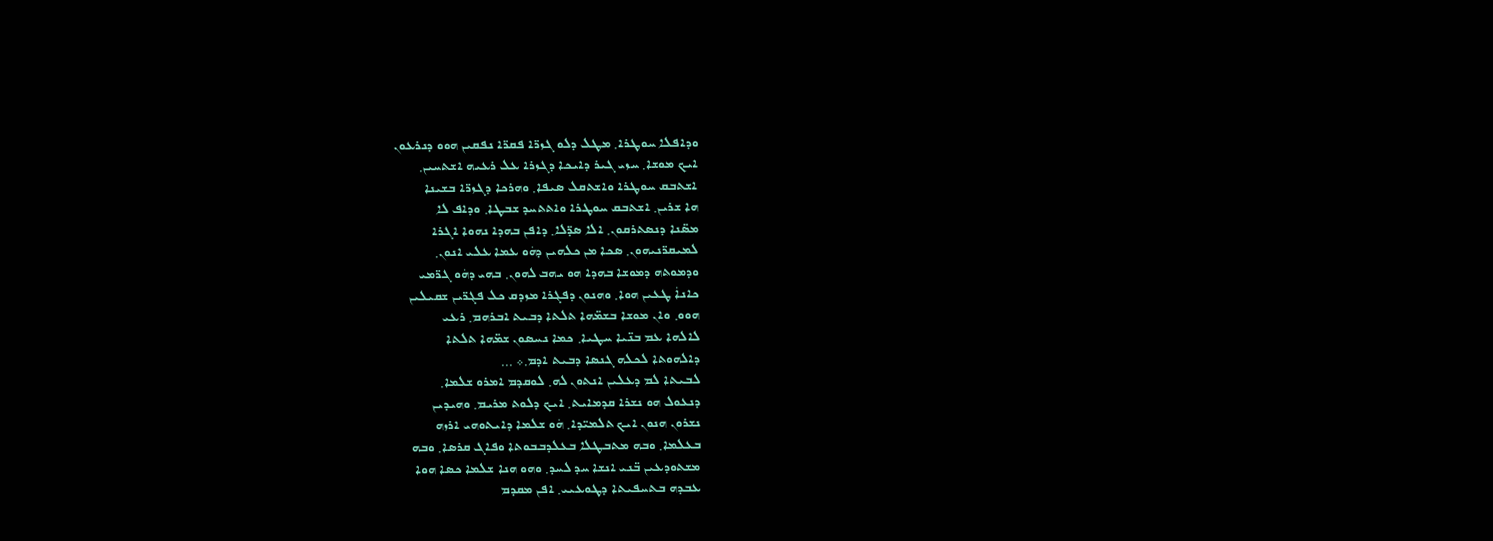ܘܕܐܦܠܐ ܚܘܛܪܐ܂ ܡܛܠ ܕܠܘ ܓܙܪ̈ܐ ܦܩܪ̈ܐ ܢܦܩܝܢ ܗܘܘ ܕܢܪܥܘܢ
ܐܝܟ ܡܘܫܐ܂ ܚܙܝ ܓܝܪ ܕܐܝܟܐ ܕܓܙܪܐ ܥܠ ܪܥܝܗ ܐܫܬܚܝܢ܂
ܐܫܬܒܩ ܚܘܛܪܐ ܘܐܫܬܩܠ ܣܝܦܐ܂ ܘܗܪܟܐ ܕܓܙܪ̈ܐ ܒܫܝܢܐ
ܗܐ ܫܪܝܢ܂ ܐܫܬܒܩ ܚܘܛܪܐ ܘܐܬܬܚܕ ܫܒܛܐ܂ ܘܕܐܦ ܠܐ
ܡܣ̈ܢܐ ܕܢܣܬܪܩܘܢ܂ ܐܠܐ ܣܕ̈ܠܐ܂ ܕܐܦܢ ܒܗܕܐ ܢܗܘܐ ܐܓܪܐ
ܠܡܝܩܪ̈ܢܝܗܘܢ܂ ܣܟܐ ܡܢ ܟܠܗܝܢ ܕܗܿܘ ܥܡܐ ܥܠܝ ܐܢܘܢ܂
ܘܕܡܘܬܗ ܕܡܘܫܐ ܒܗܕܐ ܗܘ ܝܗܒ ܠܗܘܢ܂ ܒܗܝ ܕܗܿܘ ܓܪ̈ܡܝ
ܟܐܢܐܿ ܛܥܝܢ ܗܘܐ܂ ܘܗܢܘܢ ܕܦܓܪܐ ܡܙܕܩ ܟܠ ܦܓܪ̈ܝܢ ܫܩܝܠܝܢ
ܗܘܘ܂ ܘܐܢ ܡܘܫܐ ܒܫܡ̈ܗܐ ܬܠܬܐ ܕܒܝܬ ܐܒܪܗܡ܂ ܪܥܝ
ܠܐܠܗܐ ܥܡ ܒܢ̈ܝܐ ܚܛܝܐ܂ ܟܡܐ ܢܚܣܘܢ ܫܡ̈ܗܐ ܬܠܬܐ
ܕܐܠܗܘܬܐ ܠܟܠܗ ܓܢܣܐ ܕܒܝܬ ܐܕܡ܂܀ ܂܂܂
ܠܒܝܬܐ ܠܡ ܕܥܠܝܢ ܐܢܬܘܢ ܠܗ܂ ܠܘܩܕܡ ܐܡܪܘ ܫܠܡܐ܂
ܕܢܥܘܠ ܗܘ ܢܫܪܐ ܩܕܡܐܝܬ܂ ܐܝܟ ܕܠܘܬ ܡܪܝܡ܂ ܘܗܝܕܝܢ
ܢܫܪܘܢ ܗܢܘܢ ܐܝܟ ܬܠܡܝ̈ܕܐ܂ ܗܿܘ ܫܠܡܐ ܕܐܝܬܘܗܝ ܐܪܙܗ
ܒܥܠܡܐ܂ ܘܒܗ ܡܬܒܛܠܐ ܒܥܠܕܒܒܘܬܐ ܘܦܐܓ ܩܪܣܐ܂ ܘܒܗ
ܡܫܬܘܕܥܝܢ ܒ̈ܢܝ ܐܢܫܐ ܚܕ ܠܚܕ܂ ܘܗܘ ܗܢܐ ܫܠܡܐ ܟܣܐ ܗܘܐ
ܥܒܕܗ ܒܬܚܦܝܬܐ ܕܛܘܥܝܝ܂ ܐܦܢ ܡܩܕܡ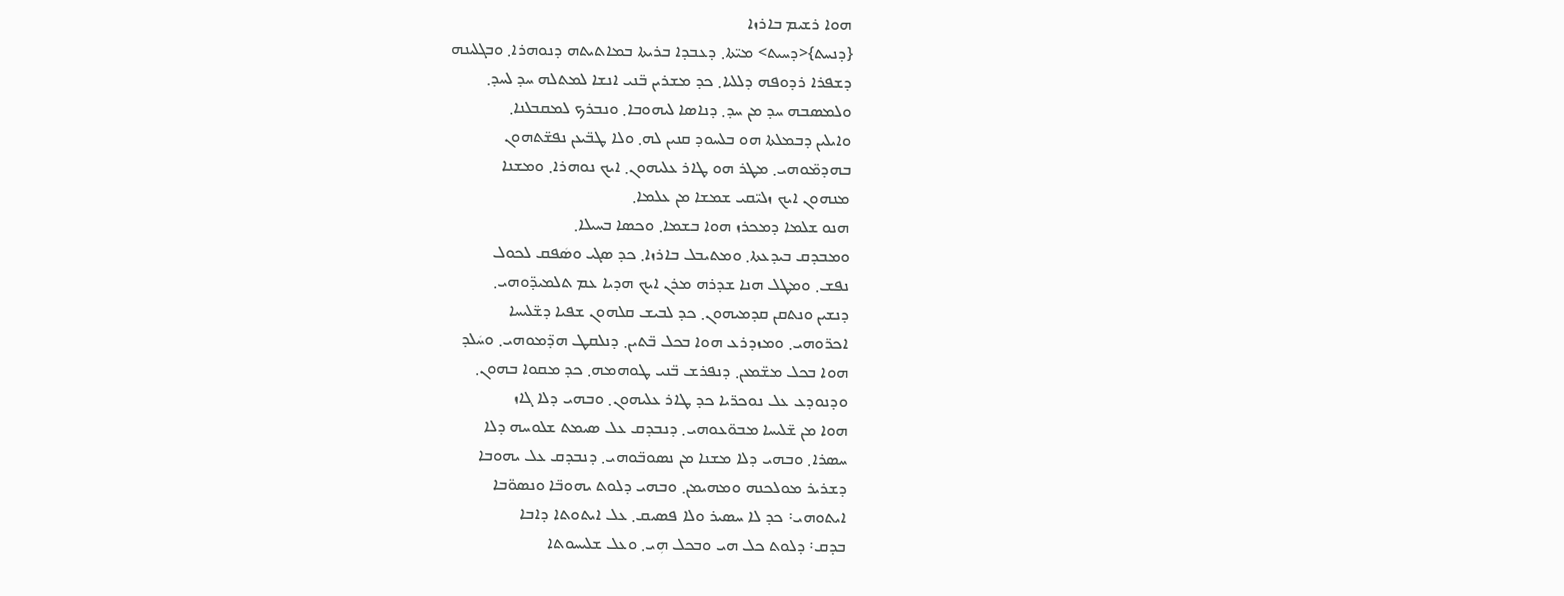ܗܘܐ ܪܫܝܡ ܒܐܪܙܐ
{ܕܢܚܬ‍}<ܕܚܝܬ‍> ܡܝ̈ܬܐ܂ ܕܥܒܕܐ ܒܪܝܬܐ ܒܡܐܬܝܬܗ ܕܢܘܗܪܐ܂ ܘܒܓܠܝܢܗ
ܕܫܦܪܐ ܪܕܘܦܗ ܕܠܠܝܐ܂ ܟܕ ܡܫܪܝܢ ܒ̈ܢܝ ܐܢܫܐ ܠܡܬܠܗ ܚܕ ܠܚܕ܂
ܘܠܡܣܒܗ ܚܕ ܡܢ ܚܕ܂ ܕܢܐܣܐ ܠܝܗܘܒܐ܂ ܘܢܒܪܟ ܠܡܩܒܠܢܐ܂
ܘܐܝܠܝܢ ܕܒܡܠܬܐ ܗܘ ܒܠܚܘܕ ܩܢܝܢ ܠܗ܂ ܘܠܐ ܛܒ̈ܝܥܢ ܢܦܫ̈ܬܗܘܢ
ܒܗܕܡ̈ܘܗܝ܂ ܡܛܪ ܗܘ ܛܐܪ ܥܠܝܗܘܢ܂ ܐܝܟ ܢܘܗܪܐ܂ ܘܡܫܢܐ
ܡܢܗܘܢ ܐܝܟ ܙܠܝ̈ܩܝ ܫܡܫܐ ܡܢ ܥܠܡܐ܂
ܗܢܘ ܫܠܡܐ ܕܡܟܪܙ ܗܘܐ ܒܫܡܐ܂ ܘܟܣܐ ܒܚܝܠܐ܂
ܘܡܒܕܩ ܒܝܕܥܬܐ܂ ܘܡܬܝܒܠ ܒܐܪܙܐ܂ ܟܕ ܣܓܝ ܘܣܿܦܩ ܠܟܘܠ
ܢܦܫ܂ ܘܡܛܠ ܗܢܐ ܫܕܪܗ ܡܪܢ ܐܝܟ ܗܕܝܐ ܥܡ ܬܠܡܝܕ̈ܘܗܝ܂
ܕܢܫܝܢ ܘܢܬܩܢ ܩܕܡܝܗܘܢ܂ ܟܕ ܠܒܝܫ ܩܠܗܘܢ ܫܦܝܐ ܕܫ̈ܠܝܚܐ
ܐܟܪ̈ܘܗܝ܂ ܘܡܙܕܪܥ ܗܘܐ ܒܟܠ ܒ̈ܬܝܢ܂ ܕܢܠܩܛ ܗܕ̈ܡܘܗܝ܂ ܘܚܿܠܕ
ܗܘܐ ܒܟܠ ܡܫ̈ܡܥܢ܂ ܕܢܦܪܫ ܒ̈ܢܝ ܛܘܗܡܗ܂ ܟܕ ܡܩܘܐ ܒܗܘܢ܂
ܘܕܢܘܕܥ ܥܠ ܢܘܟܪ̈ܝܐ ܟܕ ܛܐܪ ܥܠܝܗܘܢ܂ ܘܒܗܝ ܕܠܐ ܓܐܙ
ܗܘܐ ܡܢ ܫ̈ܠܝܚܐ ܡܒܘ̈ܥܘܗܝ܂ ܕܢܒܕܩ ܥܠ ܣܝܡܬ ܫܠܘܚܗ ܕܠܐ
ܚܣܪܐ܂ ܘܒܗܝ ܕܠܐ ܡܫܢܐ ܡܢ ܢܣܘܒ̈ܘܗܝ܂ ܕܢܒܕܩ ܥܠ ܝܗܘܒܐ
ܕܫܪܝܪ ܡܘܠܟܢܗ ܘܡܗܝܡܢ܂ ܘܒܗܝ ܕܠܘܬ ܝܗܘܒ̈ܐ ܘܢܣܘ̈ܒܐ
ܐܝܬܘܗܝ܃ ܟܕ ܠܐ ܚܣܝܪ ܘܠܐ ܦܣܝܩ܂ ܥܠ ܐܝܬܘܬܐ ܕܐܒܐ
ܒܕܩ܃ ܕܠܘܬ ܟܠ ܗܝ ܘܒܟܠ ܗܼܝ܂ ܘܥܠ ܫܠܝܚܘܬܐ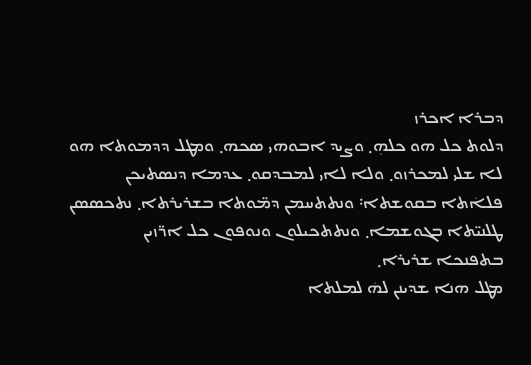ܕܒܪܐ ܐܟܪܙ
ܕܠܘܬ ܟܠ ܗܘ ܟܠܗܼ܂ ܘܨܝܕ ܐܒܘܗܝ ܣܟܗ܂ ܘܡܛܠ ܕܕܡܘܬܐ ܗܘ
ܠܐ ܫܠܝ ܠܡܟܪܙܘ܂ ܘܠܐ ܠܐܝ ܠܡܒܕܩܘ܂ ܥܕܡܐ ܕܢܣܬܝܟܢ
ܦܠܐܿܬܐ ܒܩܘܫܬܐ܃ ܘܢܬܬܚܡܢ ܕܡ̈ܘܬܐ ܒܫܪܝܪܬܐ܂ ܢܬܟܣܣܢ
ܛܠܢܝ̈ܬܐ ܒܓܘܫܡܐ܂ ܘܢܬܬܟܝܠܘܢ ܘܢܘܦܘܢ ܟܠ ܐܪ̈ܙܝܢ
ܒܬܦܢܟܐ ܫܪܝܪܐ܂
ܡܛܠ ܗܢܐ ܫܕܝܢܢ ܠܗܿ ܠܡܠܬܐ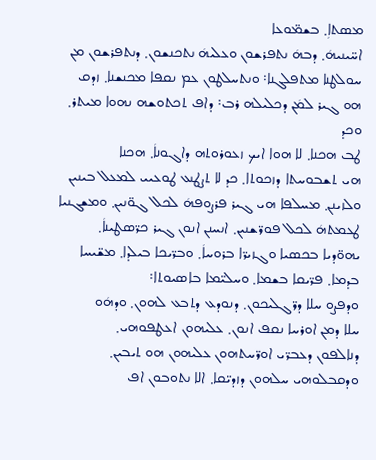ܡܣܬܐܼ܂ ܒܫܡ̈ܘܥܐ
ܐܚ̈ܝܢܝܗܿ܂ ܕܒܗܿ ܢܬܦܪܫܘܢ ܘܥܠܝܗܿ ܢܬܟܢܫܘܢ܂ ܕܢܬܦܪܫܘܢ ܡܢ
ܚܘܠܛܢܐ ܡܬܦܠܓܢܐ܃ ܘܢܬܚܠܛܘܢ ܥܡ ܢܩܦܐ ܡܟܢܫܢܐ܂ ܙܕܩ
ܗܘ ܓܝܪ ܠܡܿܢ ܕܟܠܝܠܗ ܪܒ܃ ܕܐܦ ܬܟܬܘܫܗ ܢܗܘܐ ܡܝܬܪ܂ ܘܟܕ
ܛܒ ܗܟܢܐ܂ ܠܐ ܗܘܐ ܐܝܟ ܙܥܘܪܘܬܗ ܕܐܓܘܢܐܿ܂ ܗܟܢܐ
ܗܝ ܬܫܒܘܚܬܐ ܕܙܟܘܬܐ܂ ܟܕ ܠܐ ܬܨܛܢܥ ܛܘܥܝܝ ܠܡܥܠ ܒܝܢܝܢ
ܘܠܙܝܢܢ܂ ܡܚܠܦܐ ܗܝ ܓܝܪ ܦܪܨܘܦܗܿ ܠܟܠ ܓܘ̈ܢܝܢ܂ ܘܡܫܓܢܝܐ
ܛܥܡܬܗܿ ܠܟܠ ܦܘܪ̈ܫܢܝܢ܂ ܐܢܚܢܢ ܐܢܘܢ ܓܝܪ ܟܪ̈ܣܛܝܢܐܿ܂
ܝܗܘ̈ܕܝܐ ܒܟܣܝܐ ܘܓܙܝܪ̈ܐ ܒܪܘܚܐܿ܂ ܘܒܪ̈ܝܟܐ ܒܝܠܕܐ܂ ܡܫ̈ܝܚܐ
ܒܕܡܐ܂ ܦܪ̈ܝܩܐ ܒܫܡܐ܂ ܘܚܠܝ̈ܡܐ ܒܐܣܝܘܬܐ܃
ܘܕܦܨܘ ܚܠܐ ܕܪ̈ܓܠܝܟܘܢ܂ ܕܢܘܕܥ ܕܬܒܥ ܠܗܘܢ܂ ܘܕܗܿܘ
ܚܠܐ ܕܡܢ ܐܘܪܚܐ ܢܩܦ ܐܢܘܢ܂ ܥܠܝܗܘܢ ܐܥܛܦܘܗܝ܂
ܕܢܐܠܦܘܢ ܕܥܒܪ̈ܝ ܐܘܪ̈ܚܬܗܘܢ ܥܠܝܗܘܢ ܗܘ ܬܝܒܝܢ܂
ܘܕܩܒܠܘܗܝ ܚܠܗܘܢ ܕܙܕܝ̈ܩܐ܂ ܐܠܐ ܢܬܘܒܘܢ ܐܦ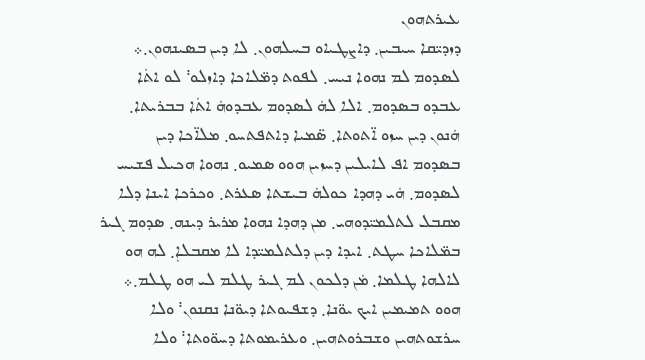ܥܝܪܬܗܘܢ
ܕܙܕܝ̈ܩܐ ܚܝܒܝܢ܂ ܕܐܨܛܝܐܘ ܒܚܠܗܘܢ܂ ܠܐ ܕܝܢ ܒܣܝܢܗܘܢ܂܀
ܠܣܕܘܡ ܠܡ ܢܗܘܐ ܢܝܚ܂ ܠܦܘܬ ܕܡ̈ܠܐܟܐ ܕܐܙܠܘ܃ ܠܘ ܐܬܿܐ
ܥܒܕܘ ܒܣܕܘܡ܂ ܐܠܐ ܠܗܿ ܠܣܕܘܡ ܥܒܕܘܗܿ ܐܬܿܐ ܒܒܪܝܬܐ܂
ܗܿܢܘܢ ܕܝܢ ܚܙܘ ܐ̈ܬܘܬܐ܂ ܣ̈ܡܝܐ ܕܐܬܦܬܚܘ܂ ܡܠܐ̈ܟܐ ܕܝܢ
ܒܣܕܘܡ ܐܦ ܠܐܝܠܝܢ ܕܚܙܝܢ ܗܘܘ ܣܡܝܘ܂ ܢܗܘܐ ܗܟܝܠ ܦܫܝܚ
ܠܣܕܘܡ܂ ܗܿܝ ܕܗܕܐ ܟܘܠܗܿ ܒܝܫܬܐ ܣܥܪܬ܂ ܘܟܪܟܐ ܐܝܢܐ ܕܠܐ
ܡܩܒܠ ܠܬܠܡܝ̈ܕܘܗܝ܂ ܡܢ ܕܗܕܐ ܢܗܘܐ ܡܪܝܪ ܕܝܢܗ܂ ܣܕܘܡ ܓܝܪ
ܒܡ̈ܠܐܟܐ ܚܛܬ܂ ܐܝܕܐ ܕܝܢ ܕܠܬܠܡܝ̈ܕܐ ܠܐ ܡܩܒܠܐܼ܂ ܠܗ ܗܘ
ܠܐܠܗܐ ܛܠܡܐ܂ ܡܿܢ ܕܠܟܘܢ ܠܡ ܓܝܪ ܛܠܡ ܠܝ ܗܘ ܛܠܡ܂܀
ܗܘܘ ܬܡܝܡܝܢ ܐܝܟ ܝܘ̈ܢܐ܂ ܕܫܦܝܘܬܐ ܕܝܘ̈ܢܐ ܢܩܢܘܢ܃ ܘܠܐ
ܚܪܫܘܬܗܝܢ ܘܫܒܪܘܬܗܝܢ܂ ܘܥܪܝܡܘܬܐ ܕܚܘ̈ܘܬܐ܃ ܘܠܐ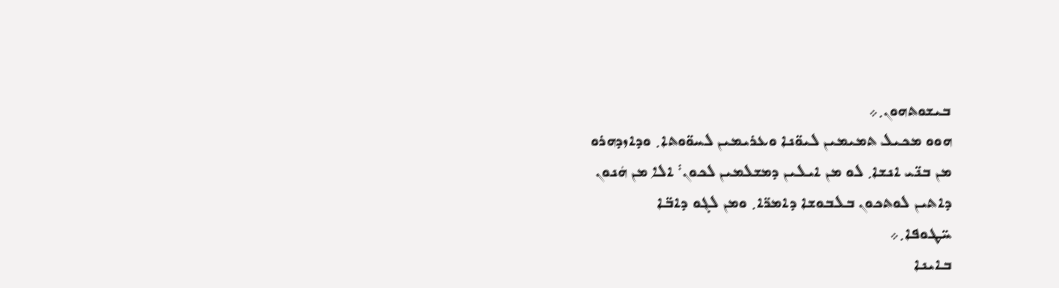ܒܝܫܘܬܗܘܢ܂܀
ܗܘܘ ܡܟܝܠ ܬܡܝܡܝܢ ܠܝܘ̈ܢܐ ܘܥܪܝܡܝܢ ܠܚܘ̈ܘܬܐ܂ ܘܕܐܙܕܗܪܘ
ܡܢ ܒܢ̈ܝ ܐܢܫܐ܂ ܠܘ ܡܢ ܐܝܠܝܢ ܕܡܫܠܡܝܢ ܠܟܘܢ܃ ܐܠܐ ܡܢ ܗܿܢܘܢ
ܕܐܬܝܢ ܠܘܬܟܘܢ ܒܠܒܘܫܐ ܕܐܡܪ̈ܐ܂ ܘܡܢ ܠܓܘ ܕܐܒ̈ܐ
ܚ̈ܛܘܦܐ܂܀
ܒܐܝܢܐ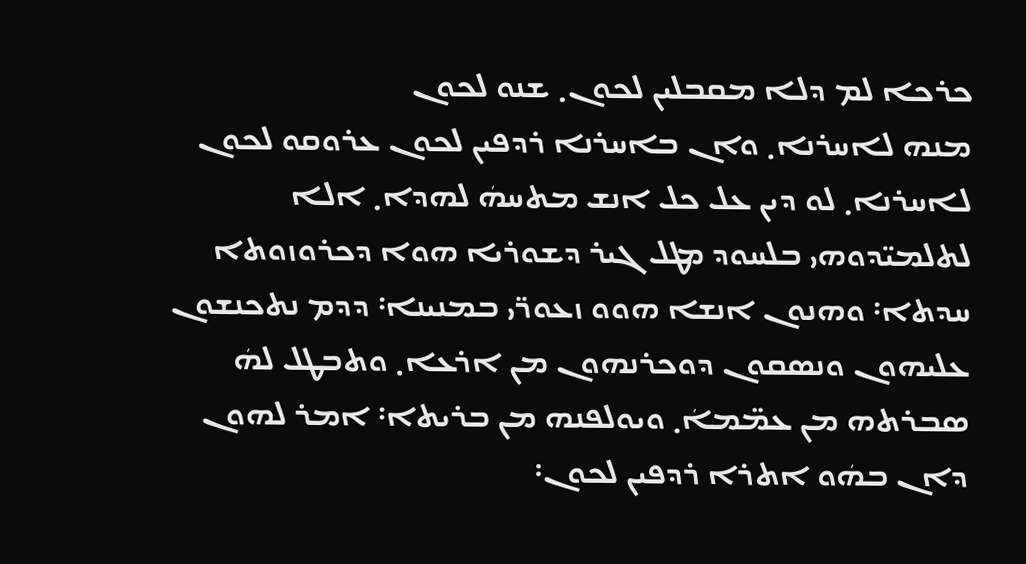ܟܪܟܐ ܠܡ ܕܠܐ ܡܩܒܠܝܢ ܠܟܘܢ܂ ܫܢܘ ܠܟܘܢ
ܡܢܗ ܠܐܚܪܢܐ܂ ܘܐܢ ܒܐܚܪܢܐ ܪܕܦܝܢ ܠܟܘܢ ܥܪܘܩܘ ܠܟܘܢ
ܠܐܚܪܢܐ܂ ܠܘ ܕܝܢ ܥܠ ܟܠ ܐܢܫ ܡܬܚܗܿ ܠܗܕܐ܂ ܐܠܐ
ܠܬܠܡܝ̈ܕܘܗܝ ܒܠܚܘܕ ܡܛܠ ܓܝܪ ܕܫܘܪܝܐ ܗܘܐ ܕܟܪܘܙܘܬܐ
ܚܕܬܐ܃ ܘܗܢܘܢ ܐܢܫܐ ܗܘܘ ܙܥܘܪ̈ܝ ܒܡܢܝܢܐ܃ ܕܕܡ ܢܬܟܢܫܘܢ
ܥܠܝܗܘܢ ܘܢܣܩܘܢ ܕܘܟܪܢܗܘܢ ܡܢ ܐܪܥܐ܂ ܘܬܒܛܠ ܠܗܿ
ܣܒܪܬܗ ܡܢ ܥܡ̈ܡܐܿ܂ ܘܝܘܠܦܢܗ ܡܢ ܒܪܝܬܐ܃ ܐܡܪ ܠܗܘܢ
ܕܐܢ ܒܗܿܘ ܐܬܪܐ ܪܕܦܝܢ ܠܟܘܢ܃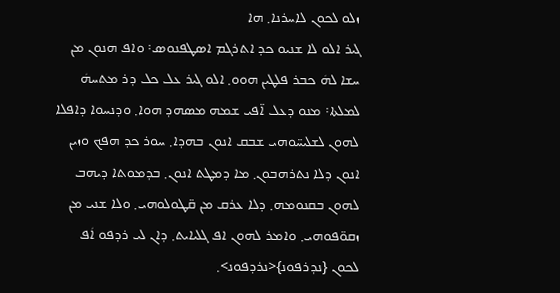ܙܠܘ ܠܟܘܢ ܠܐܚܪܢܐ܂ ܗܐ
ܓܝܪ ܐܠܘ ܠܐ ܫܢܝܘ ܟܕ ܐܬܪܓܡ ܐܣܛܦܢܘܣ܃ ܘܐܦ ܗܢܘܢ ܡܢ
ܚܫܐ ܠܗܿ ܟܒܪ ܦܠܛܝܢ ܗܘܘ܂ ܐܠܘ ܓܝܪ ܥܠ ܟܠ ܕܪ ܡܬܚܗܿ
ܠܡܠܬܐ܃ ܡܢܘ ܕܥܠ ܐ̈ܦܝ ܫܡܗ ܡܣܗܕ ܗܘܐ܂ ܘܕܢܚܘܐ ܕܐܦܠܐ
ܠܗܘܢ ܠܫܠܝܚ̈ܘܗܝ ܫܒܩ ܐܢܘܢ ܒܗܕܐ܂ ܚܘܪ ܟܕ ܗܦܟ ܘܙܝܢ
ܐܢܘܢ ܕܠܐ ܢܬܪܗܒܘܢ܂ ܡܐ ܕܡܛܬ ܐܢܘܢ܂ ܒܕܡܘܬܐ ܕܝܗܒ
ܠܗܘܢ ܒܩܢܘܡܗ܂ ܕܠܐ ܥܪܩ ܡܢ ܩ̈ܛܘܠܘܗܝ܂ ܘܠܐ ܫܢܝ ܡܢ
ܙܩܘ̈ܦܘܗܝ܂ ܘܐܡܪ ܠܗܘܢ ܐܦ ܓܠܝܐܝܬ܂ ܕܐܢ ܠܝ ܪܕܦܘ ܐܿܦ
ܠܟܘܢ ‍{ܢܕܪܦܘܢ‍}<ܢܪܕܦܘܢ‍>܂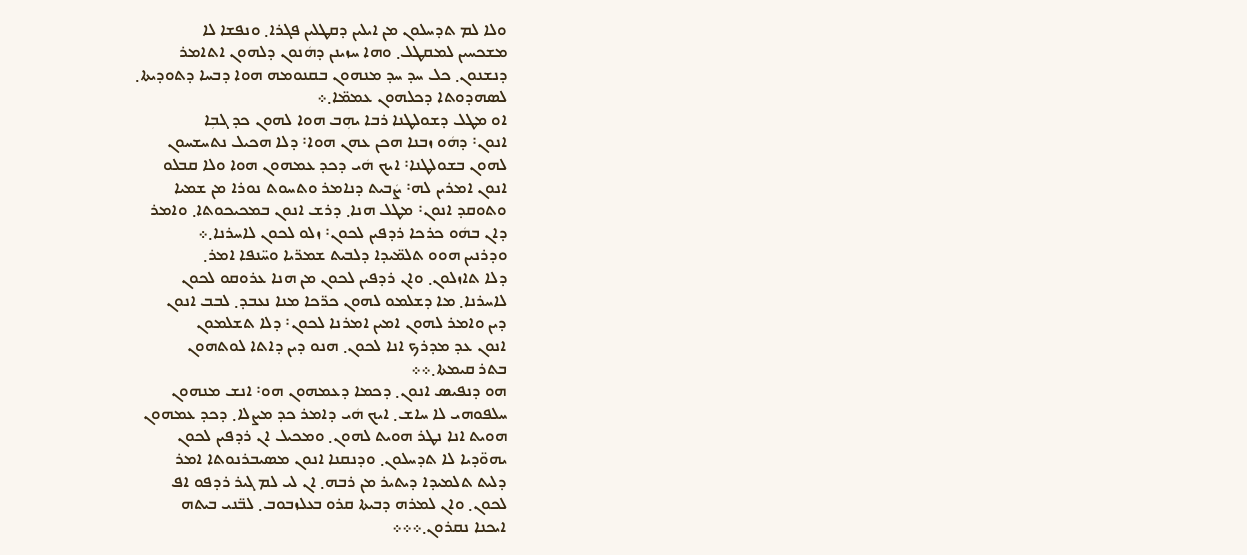ܘܠܐ ܠܡ ܬܕܚܠܘܢ ܡܢ ܐܝܠܝܢ ܕܩܛܠܝܢ ܦܓܪܐ܂ ܘܢܦܫܐ ܠܐ
ܡܫܟܚܝܢ ܠܡܩܛܠ܂ ܘܗܐ ܚܙܝܢܢ ܕܗܿܢܘܢ ܕܠܗܘܢ ܐܬܐܡܪ
ܕܢܫܢܘܢ܂ ܟܠ ܚܕ ܚܕ ܡܢܗܘܢ ܒܩܢܘܡܗ ܗܘܐ ܕܒܚܐ ܕܬܘܕܝܬܐ܂
ܠܣܗܕܘܬܐ ܕܟܠܗܘܢ ܥܡܡ̈ܐ܂܀
ܐܘ ܡܛܠ ܕܫܘܠܛܢܐ ܪܒܐ ܝܗܼܒ ܗܘܐ ܠܗܘܢ ܟܕ ܓܒܼܐ
ܐܢܘܢ܃ ܕܗܿܘ ܙܒܢܐ ܗܟܢ ܥܗܢ ܗܘܐ܃ ܕܠܐ ܗܟܝܠ ܢܬܚܫܚܘܢ
ܠܗܘܢ ܒܫܘܠܛܢܐ܃ ܐܝܟ ܗܿܝ ܕܟܕ ܥܡܗܘܢ ܗܘܐ ܘܠܐ ܩܒܠܘ
ܐܢܘܢ ܐܡܪܝܢ ܠܗ܃ ܨܿܒܝܬ ܕܢܐܡܪ ܘܬܚܘܬ ܢܘܪܐ ܡܢ ܫܡܝܐ
ܘܬܘܩܕ ܐܢܘܢ܃ ܡܛܠ ܗܢܐ܂ ܕܪܫ ܐܢܘܢ ܒܡܟܝܟܘܬܐ܂ ܘܐܡܪ
ܕܐܢ ܒܗܿܘ ܟܪܟܐ ܪܕܦܝܢ ܠܟܘܢ܃ ܙܠܘ ܠܟܘܢ ܠܐܚܪܢܐ܂܀
ܘܕܪܢܝܢ ܗܘܘ ܬܠܡ̈ܝܕܐ ܕܠܒܝܬ ܫܡܪ̈ܝܐ ܘܚ̈ܢܦܐ ܐܡܪ܂
ܕܠܐ ܬܐܙܠܘܢ܂ ܘܐܢ ܪܕܦܝܢ ܠܟܘܢ ܡܢ ܗܢܐ ܥܪܘܩܘ ܠܟܘܢ
ܠܐܚܪܢܐ܂ ܡܐ ܕܫܠܡܘ ܠܗܘܢ ܟܪ̈ܟܐ ܡܢܐ ܢܥܒܕ܂ ܠܒܒ ܐܢܘܢ
ܕܝܢ ܘܐܡܪ ܠܗܘܢ ܐܡܝܢ ܐܡܪܢܐ ܠܟܘܢ܃ ܕܠܐ ܬܫܠܡܘܢ
ܐܢܘܢ ܥܕ ܡܕܪܟ ܐܢܐ ܠܟܘܢ܂ ܗܢܘ ܕܝܢ ܕܐܬܐ ܠܘܬܗܘܢ
ܒܬܪ ܩܝܡܬܐ܂܀܀
ܗܘ ܕܢܦܝܣ ܐܢܘܢ܂ ܕܟܡܐ ܕܥܡܗܘܢ ܗܘ܃ ܐܢܫ ܡܢܗܘܢ
ܚܠܦܘܗܝ ܠܐ ܚܐܫ܂ ܐܝܟ ܗܿܝ ܕܐܡܪ ܟܕ ܡܨܠܐ܂ ܕܟܕ ܥܡܗܘܢ
ܗܘܝܬ ܐܢܐ ܢܛܪ ܗܘܝܬ ܠܗܘܢ܂ ܘܡܟܝܠ ܐܢ ܪܕܦܝܢ ܠܟܘܢ
ܝܗܘ̈ܕܝܐ ܠܐ ܬܕܚܠܘܢ܂ ܘܕܢܩܢܐ ܐܢܘܢ ܡܣܝܒܪܢܘܬܐ ܐܡܪ
ܕܠܝܬ ܬܠܡܝܕܐ ܕܝܬܝܪ ܡܢ ܪܒܗ܂ ܐܢ ܠܝ ܠܡ ܓܝܪ ܪܕܦܘ ܐܦ
ܠܟܘܢ܂ ܘܐܢ ܠܡܪܗ ܕܒܝܬܐ ܩܪܘ ܒܥܠܙܒܘܒ܂ ܠܒ̈ܢܝ ܒܝܬܗ
ܐܝܟܢܐ ܢܩܪܘܢ܂܀܀܀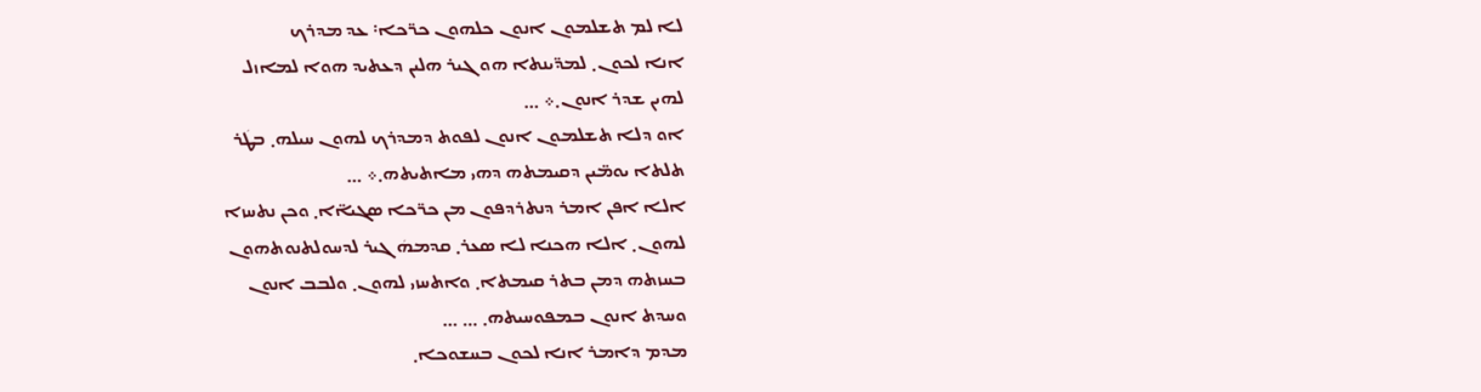ܠܐ ܠܡ ܬܫܠܡܘܢ ܐܢܘܢ ܟܠܗܘܢ ܟܪ̈ܟܐ܃ ܥܕ ܡܕܪܟ
ܐܢܐ ܠܟܘܢ܂ ܠܡܕ̈ܝܢܬܐ ܗܘ ܓܝܪ ܗܠܝܢ ܕܥܬܝܕ ܗܘܐ ܠܡܐܙܠ
ܠܗܝܢ ܫܕܪ ܐܢܘܢ܂܀ ܂܂܂
ܐܘ ܕܠܐ ܬܫܠܡܘܢ ܐܢܘܢ ܠܦܘܬ ܕܡܕܪܟ ܠܗܘܢ ܚܝܠܗ܂ ܒܛܿܪ
ܬܠܬܐ ܝܘܡ̈ܝܢ ܕܩܝܡܬܗ ܕܗܝ ܡܐܬܝܬܗ܂܀ ܂܂܂
ܐܠܐ ܐܦܢ ܐܡܪ ܕܢܬܪܕܦܘܢ ܡܢ ܟܪ̈ܟܐ ܣܓܝܐ̈ܐ܂ ܘܟܢ ܢܬܚܙܐ
ܠܗܘܢ܂ ܐܠܐ ܗܟܢܐ ܠܐ ܣܥܪ܂ ܩܕܡܗܿ ܓܝܪ ܠܕܚܘܠܬܢܘܬܗܘܢ
ܒܚܙܬܗ ܕܡܢ ܒܬܪ ܩܝܡܬܐ܂ ܘܐܬܚܙܝ ܠܗܘܢ܂ ܘܠܒܒ ܐܢܘܢ
ܘܚܕܬ ܐܢܘܢ ܒܡܦܘܚܝܬܗ܂ ܂܂܂ ܂܂܂
ܡܕܡ ܕܐܡܪ ܐܢܐ ܠܟܘܢ ܒܚܫܘܟܐ܂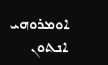ܐܘܡܪܘܗܝ ܐܢܬܘܢ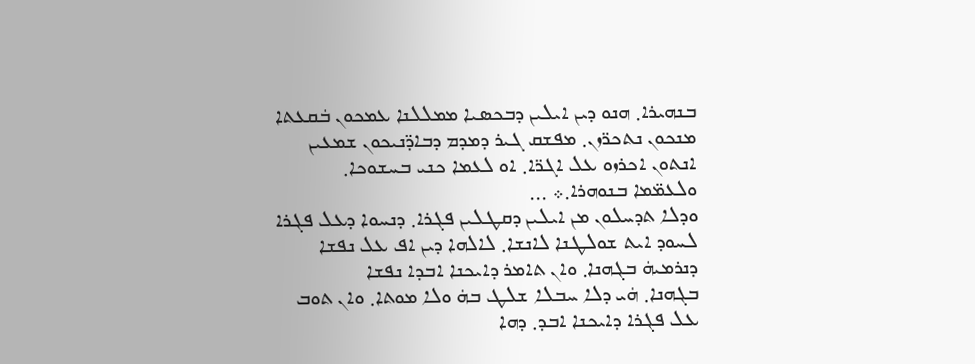ܒܢܗܝܪܐ܂ ܗܢܘ ܕܝܢ ܐܝܠܝܢ ܕܒܟܣܝܐ ܡܡܠܠܢܐ ܥܡܟܘܢ ܒܿܩܥܬܐ
ܡܢܟܘܢ ܢܬܟܪ̈ܙܢ܂ ܡܦܫܩ ܓܝܪ ܕܡܕܡ ܕܒܐܕ̈ܢܝܟܘܢ ܫܡܥܝܢ
ܐܢܬܘܢ ܐܟܪܙܘ ܥܠ ܐܓܪ̈ܐ܂ ܐܘ ܠܥܡܐ ܟܢܝ ܒܚܫܘܟܐ܂
ܘܠܥܡ̈ܡܐ ܒܢܘܗܪܐ܂܀ ܂܂܂
ܘܕܠܐ ܬܕܚܠܘܢ ܡܢ ܐܝܠܝܢ ܕܩܛܠܝܢ ܦܓܪܐ܂ ܕܢܚܘܐ ܕܥܠ ܦܓܪܐ
ܠܚܘܕ ܐܝܬ ܫܘܠܛܢܐ ܠܐܢܫܐ܂ ܠܐܠܗܐ ܕܝܢ ܐܦ ܥܠ ܢܦܫܐ
ܕܢܪܡܝܗܿ ܒܓܗܢܐ܂ ܘܐܢ ܬܐܡܪ ܕܐܝܟܢܐ ܐܒܕܐ ܢܦܫܐ
ܒܓܗܢܐ܂ ܗܿܝ ܕܠܐ ܚܒܠܐ ܫܠܛ ܒܗܿ ܘܠܐ ܡܘܬܐ܂ ܘܐܢ ܬܘܒ
ܥܠ ܦܓܪܐ ܕܐܝܟܢܐ ܐܒܕ܂ ܕܗܐ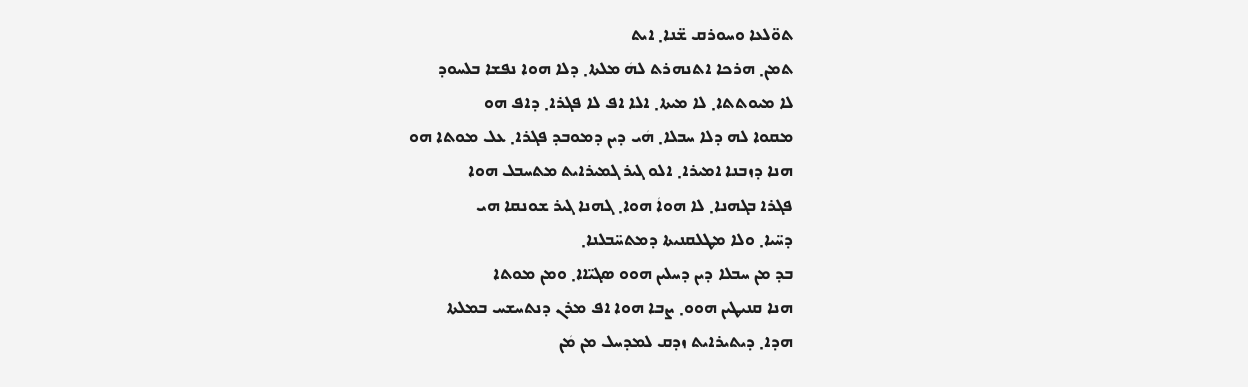ܬܘ̈ܠܥܐ ܘܚܘܪܩ ܫ̈ܢܐ܂ ܐܝܬ
ܬܡܢ܂ ܗܪܟܐ ܐܬܢܗܪܬ ܠܗܿ ܡܠܬܐ܂ ܕܠܐ ܗܘܐ ܢܦܫܐ ܒܠܚܘܕ
ܠܐ ܡܝܘܬܬܐ܂ ܠܐ ܡܝܬܐ܂ ܐܠܐ ܐܦ ܠܐ ܦܓܪܐ܂ ܕܐܦ ܗܘ
ܡܩܘܐ ܠܗ ܕܠܐ ܚܒܠܐ܂ ܗܿܝ ܕܝܢ ܕܡܘܒܕ ܦܓܪܐ܂ ܥܠ ܡܘܬܐ ܗܘ
ܗܢܐ ܕܙܒܢܐ ܐܡܝܪܐ܂ ܐܠܘ ܓܝܪ ܓܡܝܪܐܝܬ ܡܬܚܒܠ ܗܘܐ
ܦܓܪܐ ܒܓܗܢܐ܂ ܠܐ ܗܘܐܿ ܗܘܐ܂ ܓܗܢܐ ܓܝܪ ܫܘܢܩܐ ܗܝ
ܕܚ̈ܝܐ܂ ܘܠܐ ܡܛܠܩܢܝܬܐ ܕܡܬܚ̈ܒܠܢܐ܂
ܒܕ ܡܢ ܚܒܠܐ ܕܝܢ ܕܚܠܝܢ ܗܘܘ ܣܓܝ̈ܐܐ܂ ܘܡܢ ܡܘܬܐ
ܗܢܐ ܩܢܝܛܝܢ ܗܘܘ܂ ܨܒܐ ܗܘܐ ܐܦ ܡܪܢ ܕܢܬܚܫܚ ܒܡܠܬܐ
ܗܕܐ܂ ܕܝܬܝܪܐܝܬ ܙܕܩ ܠܡܕܚܠ ܡܢ ܡܿܢ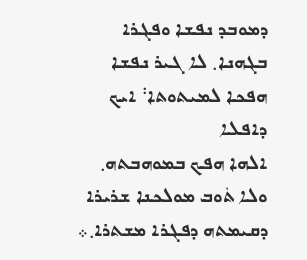ܕܡܘܒܕ ܢܦܫܐ ܘܦܓܪܐ
ܒܓܗܢܐ܂ ܠܐ ܓܝܪ ܢܦܫܐ ܗܦܟܐ ܠܡܝܬܘܬܐ܃ ܐܝܟ ܕܐܦܠܐ
ܐܠܗܐ ܗܦܟ ܒܡܘܗܒܬܗ܂ ܘܠܐ ܬܿܘܒ ܡܘܠܟܢܐ ܫܪܝܪܐ
ܕܩܝܡܬܗ ܕܦܓܪܐ ܡܫܬܪܐ܂܀